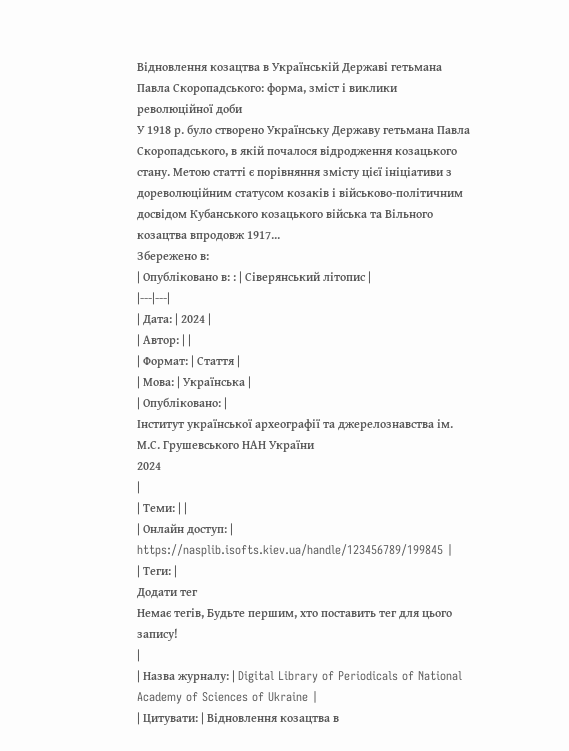Відновлення козацтва в Українській Державі гетьмана Павла Скоропадського: форма, зміст і виклики революційної доби
У 1918 р. було створено Українську Державу гетьмана Павла Скоропадського, в якій почалося відродження козацького стану. Метою статті є порівняння змісту цієї ініціативи з дореволюційним статусом козаків і військово-політичним досвідом Кубанського козацького війська та Вільного козацтва впродовж 1917...
Збережено в:
| Опубліковано в: : | Сiверянський літопис |
|---|---|
| Дата: | 2024 |
| Автор: | |
| Формат: | Стаття |
| Мова: | Українська |
| Опубліковано: |
Інститут української археографії та джерелознавства ім. М.С. Грушевського НАН України
2024
|
| Теми: | |
| Онлайн доступ: | https://nasplib.isofts.kiev.ua/handle/123456789/199845 |
| Теги: |
Додати тег
Немає тегів, Будьте першим, хто поставить тег для цього запису!
|
| Назва журналу: | Digital Library of Periodicals of National Academy of Sciences of Ukraine |
| Цитувати: | Відновлення козацтва в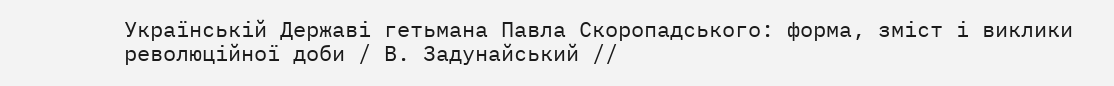Українській Державі гетьмана Павла Скоропадського: форма, зміст і виклики революційної доби / В. Задунайський //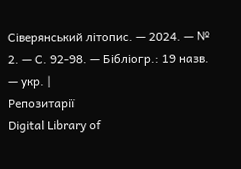Сіверянський літопис. — 2024. — № 2. — С. 92-98. — Бібліогр.: 19 назв. — укр. |
Репозитарії
Digital Library of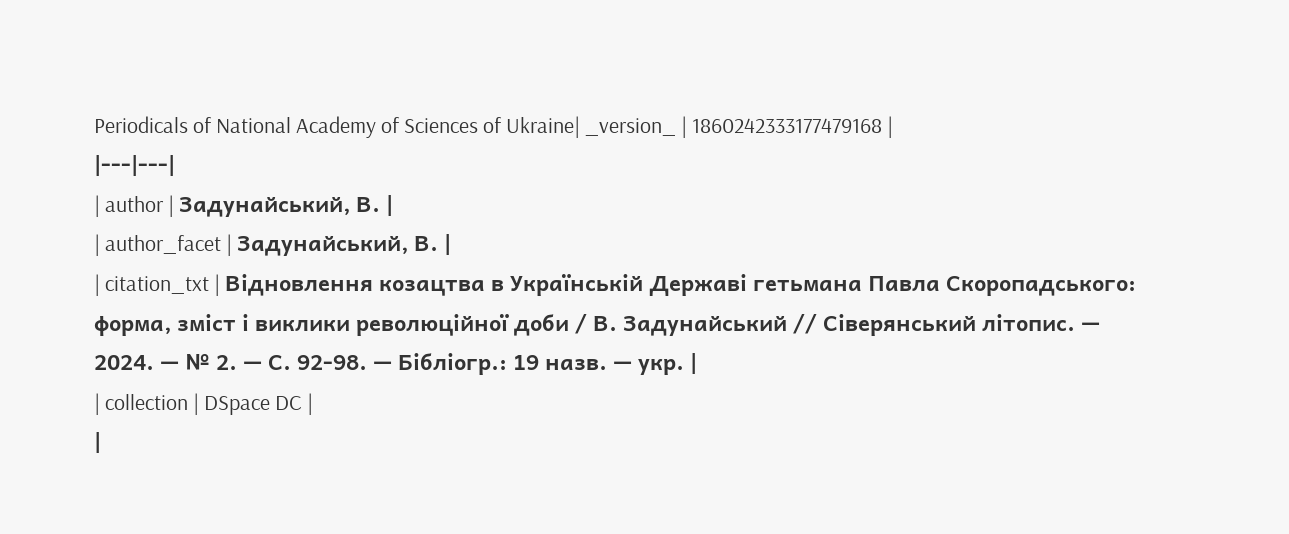Periodicals of National Academy of Sciences of Ukraine| _version_ | 1860242333177479168 |
|---|---|
| author | Задунайський, В. |
| author_facet | Задунайський, В. |
| citation_txt | Відновлення козацтва в Українській Державі гетьмана Павла Скоропадського: форма, зміст і виклики революційної доби / В. Задунайський // Сіверянський літопис. — 2024. — № 2. — С. 92-98. — Бібліогр.: 19 назв. — укр. |
| collection | DSpace DC |
|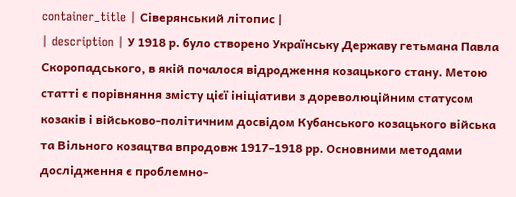container_title | Сiверянський літопис |
| description | У 1918 р. було створено Українську Державу гетьмана Павла Скоропадського, в якій почалося відродження козацького стану. Метою статті є порівняння змісту цієї ініціативи з дореволюційним статусом козаків і військово-політичним досвідом Кубанського козацького війська та Вільного козацтва впродовж 1917–1918 рр. Основними методами дослідження є проблемно-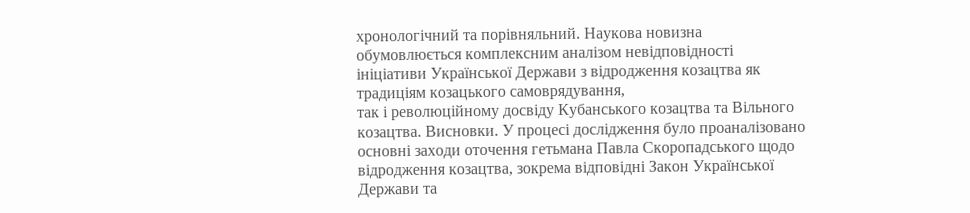хронологічний та порівняльний. Наукова новизна обумовлюється комплексним аналізом невідповідності
ініціативи Української Держави з відродження козацтва як традиціям козацького самоврядування,
так і революційному досвіду Кубанського козацтва та Вільного козацтва. Висновки. У процесі дослідження було проаналізовано основні заходи оточення гетьмана Павла Скоропадського щодо відродження козацтва, зокрема відповідні Закон Української Держави та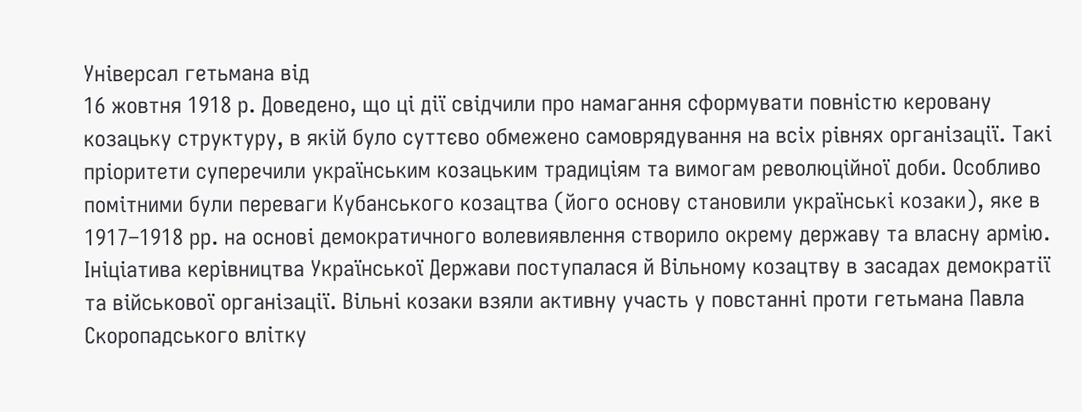Універсал гетьмана від
16 жовтня 1918 р. Доведено, що ці дії свідчили про намагання сформувати повністю керовану козацьку структуру, в якій було суттєво обмежено самоврядування на всіх рівнях організації. Такі
пріоритети суперечили українським козацьким традиціям та вимогам революційної доби. Особливо
помітними були переваги Кубанського козацтва (його основу становили українські козаки), яке в
1917–1918 рр. на основі демократичного волевиявлення створило окрему державу та власну армію.
Ініціатива керівництва Української Держави поступалася й Вільному козацтву в засадах демократії та військової організації. Вільні козаки взяли активну участь у повстанні проти гетьмана Павла Скоропадського влітку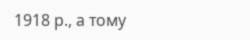1918 р., а тому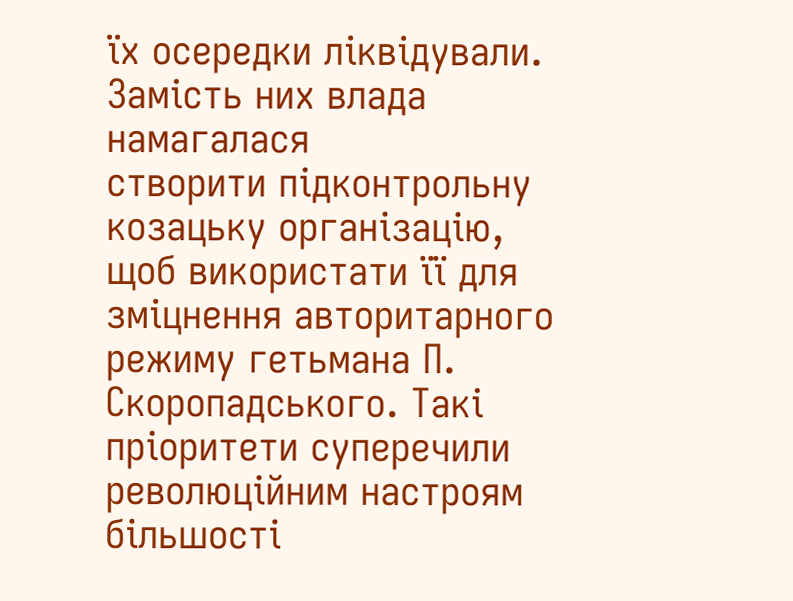їх осередки ліквідували. Замість них влада намагалася
створити підконтрольну козацьку організацію, щоб використати її для зміцнення авторитарного
режиму гетьмана П. Скоропадського. Такі пріоритети суперечили революційним настроям більшості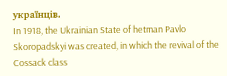українців.
In 1918, the Ukrainian State of hetman Pavlo Skoropadskyi was created, in which the revival of the
Cossack class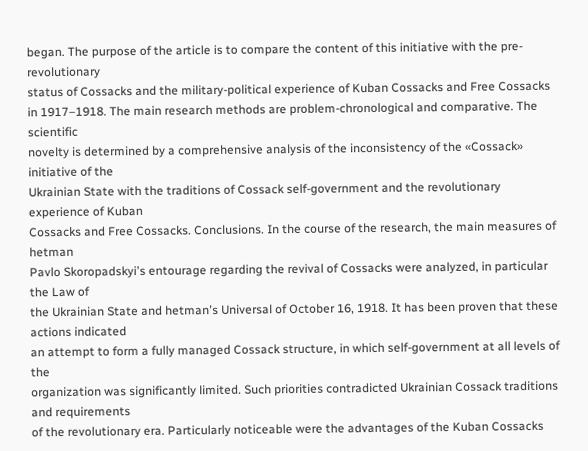began. The purpose of the article is to compare the content of this initiative with the pre-revolutionary
status of Cossacks and the military-political experience of Kuban Cossacks and Free Cossacks
in 1917–1918. The main research methods are problem-chronological and comparative. The scientific
novelty is determined by a comprehensive analysis of the inconsistency of the «Cossack» initiative of the
Ukrainian State with the traditions of Cossack self-government and the revolutionary experience of Kuban
Cossacks and Free Cossacks. Conclusions. In the course of the research, the main measures of hetman
Pavlo Skoropadskyiʼs entourage regarding the revival of Cossacks were analyzed, in particular the Law of
the Ukrainian State and hetmanʼs Universal of October 16, 1918. It has been proven that these actions indicated
an attempt to form a fully managed Cossack structure, in which self-government at all levels of the
organization was significantly limited. Such priorities contradicted Ukrainian Cossack traditions and requirements
of the revolutionary era. Particularly noticeable were the advantages of the Kuban Cossacks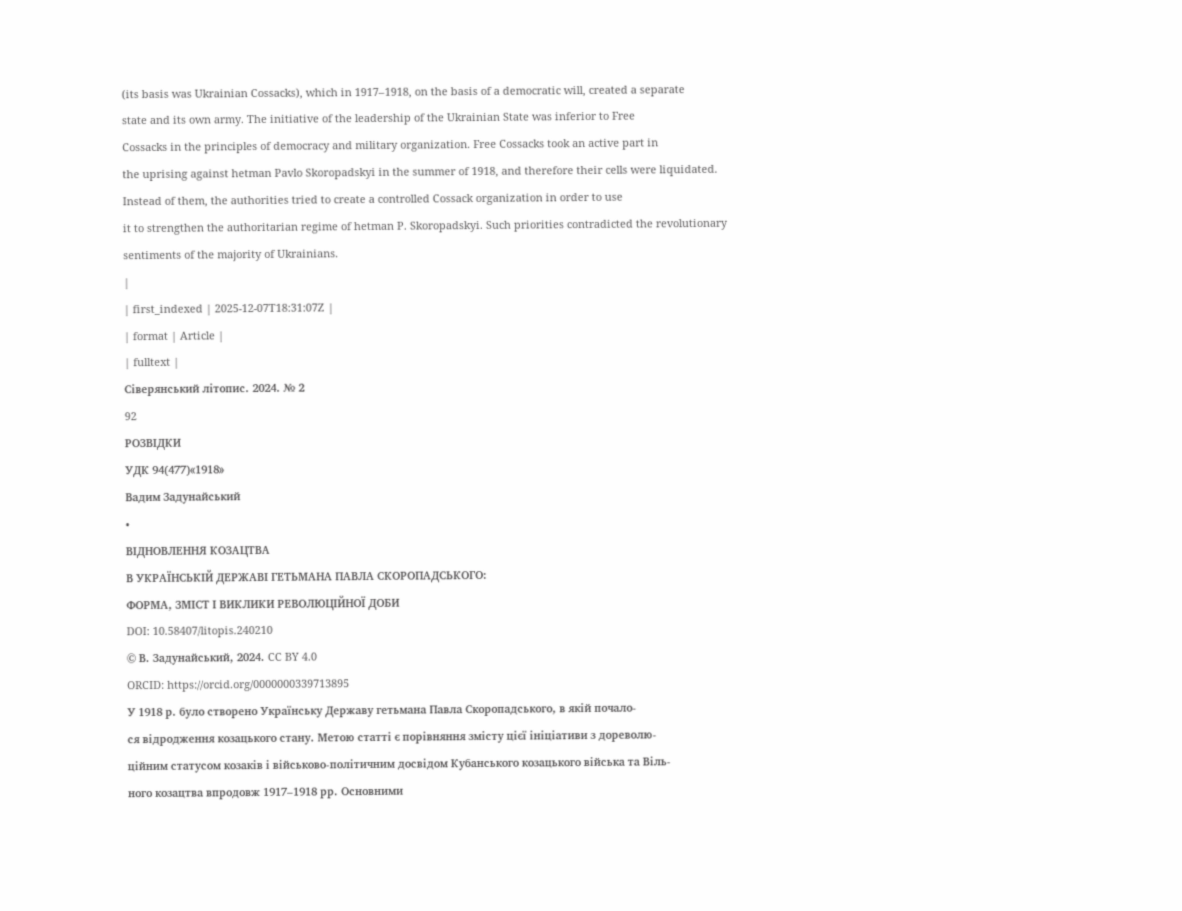(its basis was Ukrainian Cossacks), which in 1917–1918, on the basis of a democratic will, created a separate
state and its own army. The initiative of the leadership of the Ukrainian State was inferior to Free
Cossacks in the principles of democracy and military organization. Free Cossacks took an active part in
the uprising against hetman Pavlo Skoropadskyi in the summer of 1918, and therefore their cells were liquidated.
Instead of them, the authorities tried to create a controlled Cossack organization in order to use
it to strengthen the authoritarian regime of hetman P. Skoropadskyi. Such priorities contradicted the revolutionary
sentiments of the majority of Ukrainians.
|
| first_indexed | 2025-12-07T18:31:07Z |
| format | Article |
| fulltext |
Сіверянський літопис. 2024. № 2
92
РОЗВІДКИ
УДК 94(477)«1918»
Вадим Задунайський
•
ВІДНОВЛЕННЯ КОЗАЦТВА
В УКРАЇНСЬКІЙ ДЕРЖАВІ ГЕТЬМАНА ПАВЛА СКОРОПАДСЬКОГО:
ФОРМА, ЗМІСТ І ВИКЛИКИ РЕВОЛЮЦІЙНОЇ ДОБИ
DOI: 10.58407/litopis.240210
© В. Задунайський, 2024. CC BY 4.0
ORCID: https://orcid.org/0000000339713895
У 1918 р. було створено Українську Державу гетьмана Павла Скоропадського, в якій почало-
ся відродження козацького стану. Метою статті є порівняння змісту цієї ініціативи з дореволю-
ційним статусом козаків і військово-політичним досвідом Кубанського козацького війська та Віль-
ного козацтва впродовж 1917–1918 рр. Основними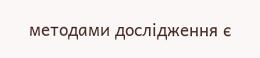методами дослідження є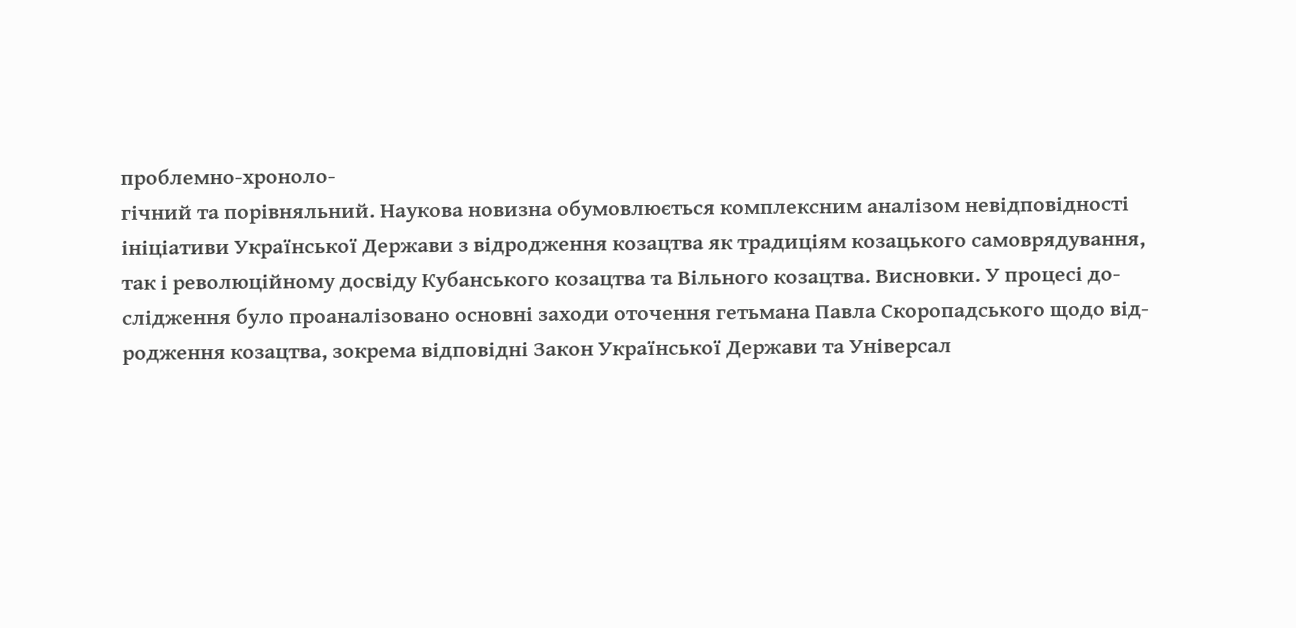проблемно-хроноло-
гічний та порівняльний. Наукова новизна обумовлюється комплексним аналізом невідповідності
ініціативи Української Держави з відродження козацтва як традиціям козацького самоврядування,
так і революційному досвіду Кубанського козацтва та Вільного козацтва. Висновки. У процесі до-
слідження було проаналізовано основні заходи оточення гетьмана Павла Скоропадського щодо від-
родження козацтва, зокрема відповідні Закон Української Держави та Універсал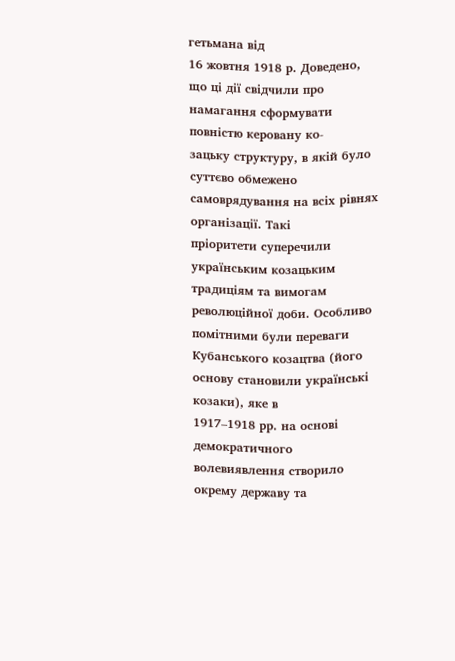гетьмана від
16 жовтня 1918 р. Доведено, що ці дії свідчили про намагання сформувати повністю керовану ко-
зацьку структуру, в якій було суттєво обмежено самоврядування на всіх рівнях організації. Такі
пріоритети суперечили українським козацьким традиціям та вимогам революційної доби. Особливо
помітними були переваги Кубанського козацтва (його основу становили українські козаки), яке в
1917–1918 рр. на основі демократичного волевиявлення створило окрему державу та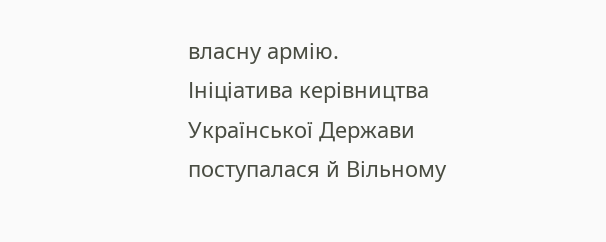власну армію.
Ініціатива керівництва Української Держави поступалася й Вільному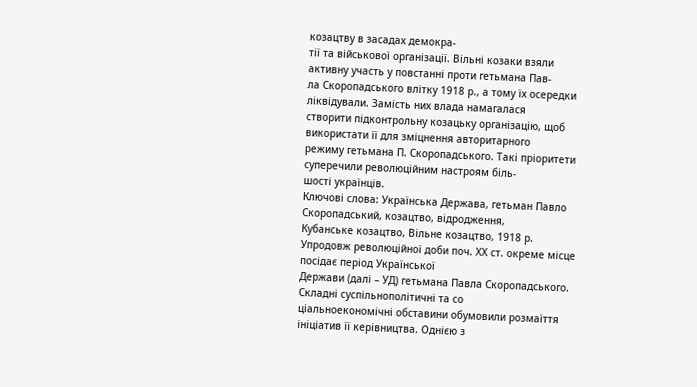козацтву в засадах демокра-
тії та військової організації. Вільні козаки взяли активну участь у повстанні проти гетьмана Пав-
ла Скоропадського влітку 1918 р., а тому їх осередки ліквідували. Замість них влада намагалася
створити підконтрольну козацьку організацію, щоб використати її для зміцнення авторитарного
режиму гетьмана П. Скоропадського. Такі пріоритети суперечили революційним настроям біль-
шості українців.
Ключові слова: Українська Держава, гетьман Павло Скоропадський, козацтво, відродження,
Кубанське козацтво, Вільне козацтво, 1918 р.
Упродовж революційної доби поч. ХХ ст. окреме місце посідає період Української
Держави (далі – УД) гетьмана Павла Скоропадського. Складні суспільнополітичні та со
ціальноекономічні обставини обумовили розмаїття ініціатив її керівництва. Однією з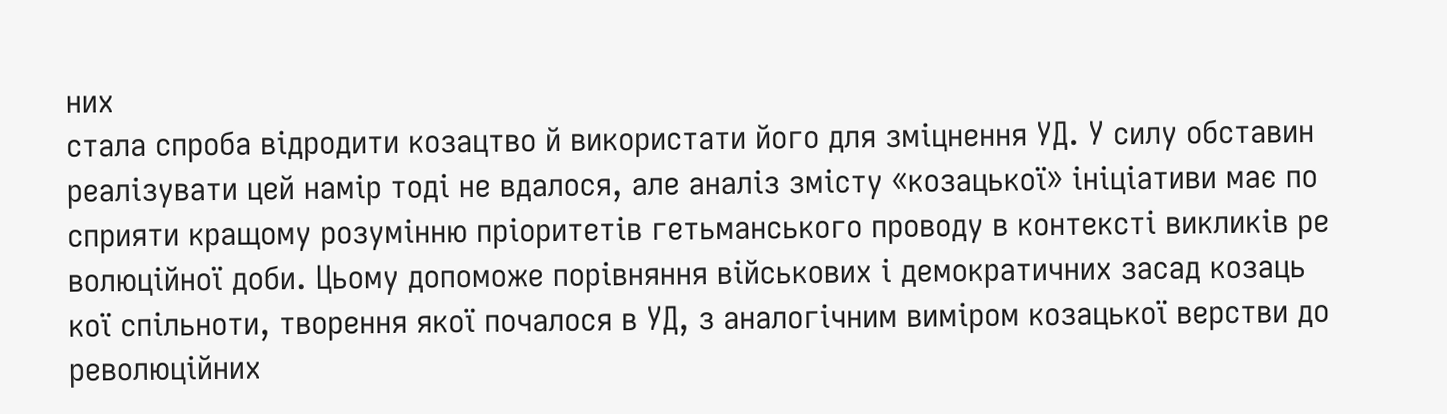них
стала спроба відродити козацтво й використати його для зміцнення УД. У силу обставин
реалізувати цей намір тоді не вдалося, але аналіз змісту «козацької» ініціативи має по
сприяти кращому розумінню пріоритетів гетьманського проводу в контексті викликів ре
волюційної доби. Цьому допоможе порівняння військових і демократичних засад козаць
кої спільноти, творення якої почалося в УД, з аналогічним виміром козацької верстви до
революційних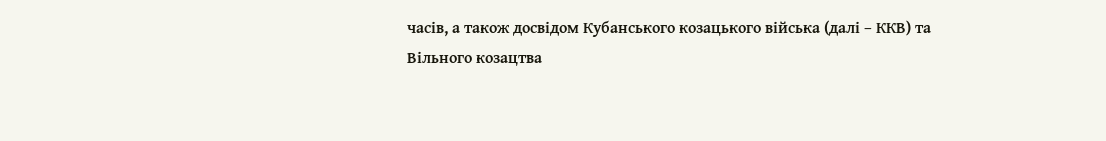часів, а також досвідом Кубанського козацького війська (далі – ККВ) та
Вільного козацтва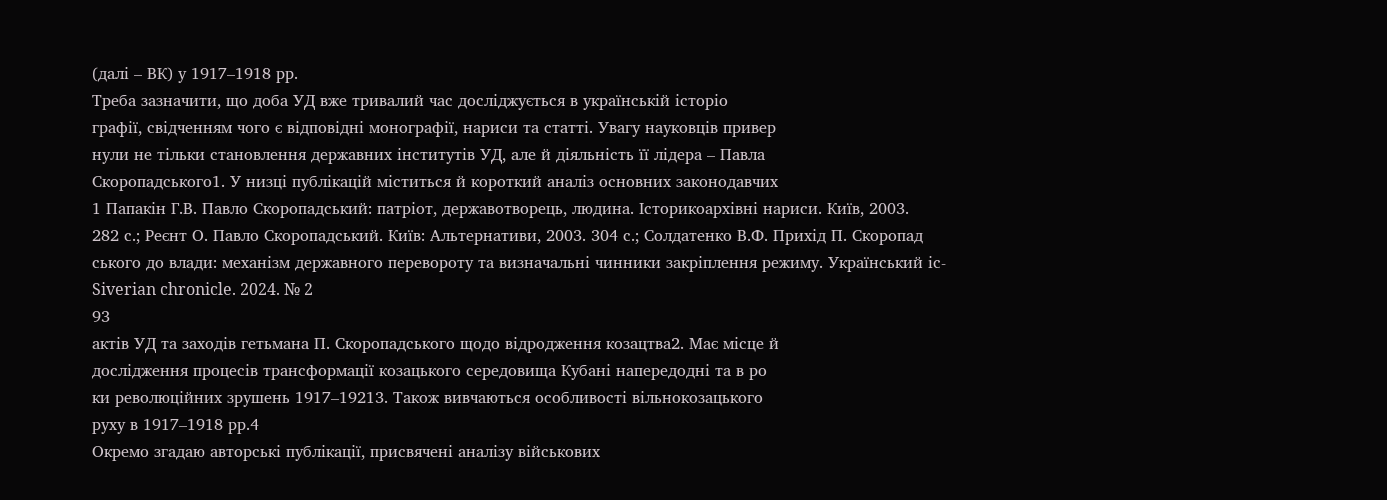(далі – ВК) у 1917–1918 рр.
Треба зазначити, що доба УД вже тривалий час досліджується в українській історіо
графії, свідченням чого є відповідні монографії, нариси та статті. Увагу науковців привер
нули не тільки становлення державних інститутів УД, але й діяльність її лідера – Павла
Скоропадського1. У низці публікацій міститься й короткий аналіз основних законодавчих
1 Папакін Г.В. Павло Скоропадський: патріот, державотворець, людина. Історикоархівні нариси. Київ, 2003.
282 с.; Реєнт О. Павло Скоропадський. Київ: Альтернативи, 2003. 304 с.; Солдатенко В.Ф. Прихід П. Скоропад
ського до влади: механізм державного перевороту та визначальні чинники закріплення режиму. Український іс-
Siverian chronicle. 2024. № 2
93
актів УД та заходів гетьмана П. Скоропадського щодо відродження козацтва2. Має місце й
дослідження процесів трансформації козацького середовища Кубані напередодні та в ро
ки революційних зрушень 1917–19213. Також вивчаються особливості вільнокозацького
руху в 1917–1918 рр.4
Окремо згадаю авторські публікації, присвячені аналізу військових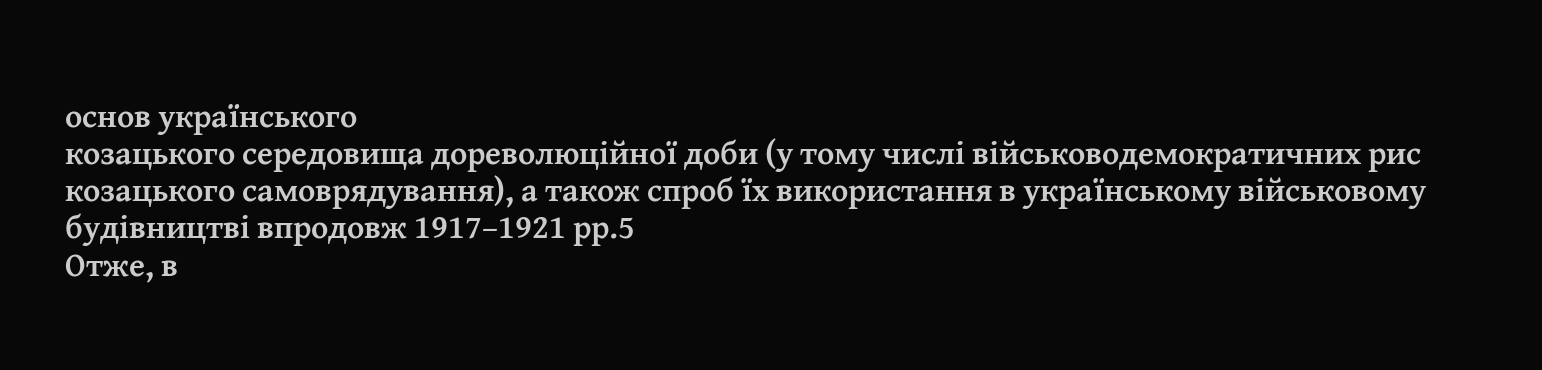основ українського
козацького середовища дореволюційної доби (у тому числі військоводемократичних рис
козацького самоврядування), а також спроб їх використання в українському військовому
будівництві впродовж 1917–1921 рр.5
Отже, в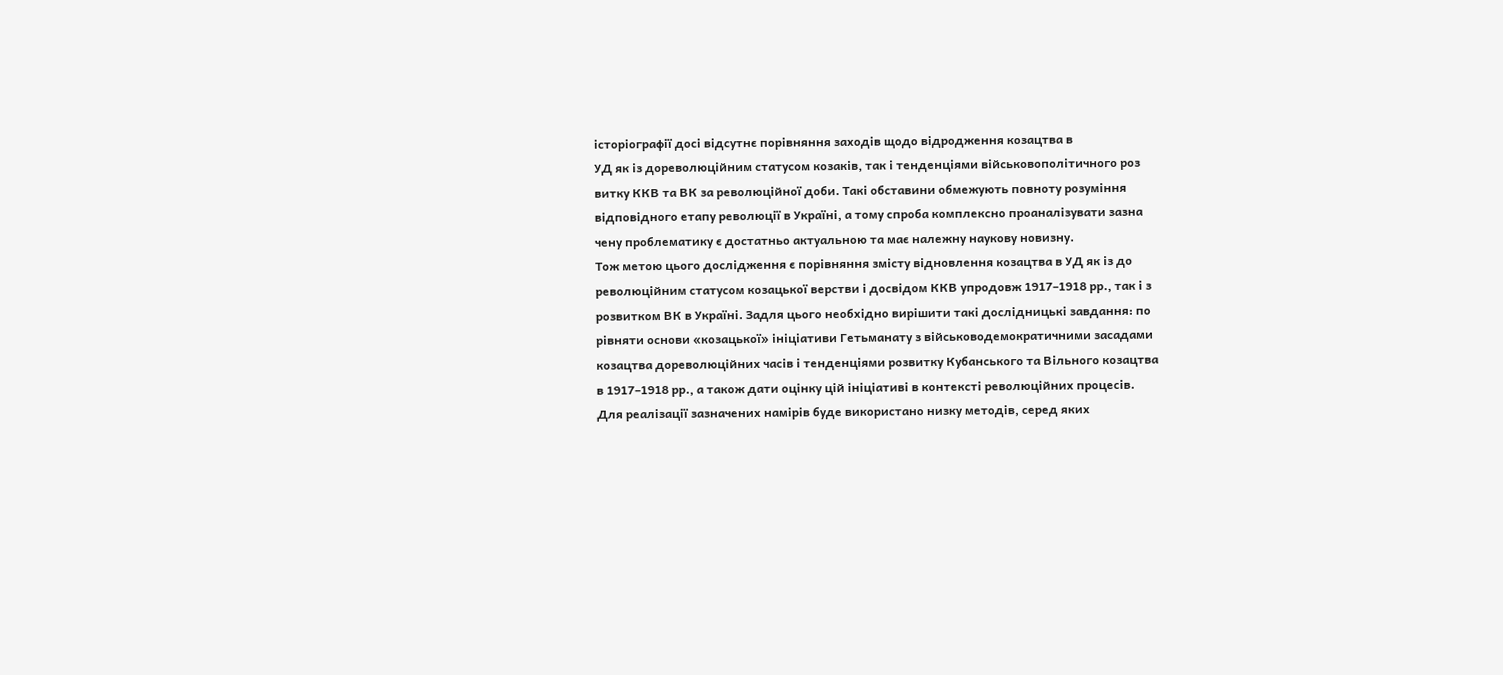історіографії досі відсутнє порівняння заходів щодо відродження козацтва в
УД як із дореволюційним статусом козаків, так і тенденціями військовополітичного роз
витку ККВ та ВК за революційної доби. Такі обставини обмежують повноту розуміння
відповідного етапу революції в Україні, а тому спроба комплексно проаналізувати зазна
чену проблематику є достатньо актуальною та має належну наукову новизну.
Тож метою цього дослідження є порівняння змісту відновлення козацтва в УД як із до
революційним статусом козацької верстви і досвідом ККВ упродовж 1917–1918 рр., так і з
розвитком ВК в Україні. Задля цього необхідно вирішити такі дослідницькі завдання: по
рівняти основи «козацької» ініціативи Гетьманату з військоводемократичними засадами
козацтва дореволюційних часів і тенденціями розвитку Кубанського та Вільного козацтва
в 1917–1918 рр., а також дати оцінку цій ініціативі в контексті революційних процесів.
Для реалізації зазначених намірів буде використано низку методів, серед яких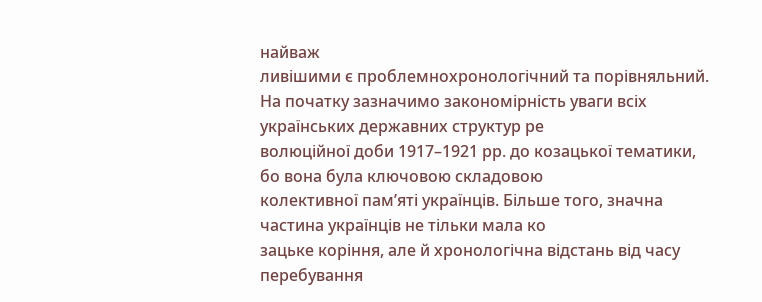найваж
ливішими є проблемнохронологічний та порівняльний.
На початку зазначимо закономірність уваги всіх українських державних структур ре
волюційної доби 1917–1921 рр. до козацької тематики, бо вона була ключовою складовою
колективної пам’яті українців. Більше того, значна частина українців не тільки мала ко
зацьке коріння, але й хронологічна відстань від часу перебування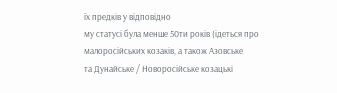їх предків у відповідно
му статусі була менше 50ти років (ідеться про малоросійських козаків, а також Азовське
та Дунайське / Новоросійське козацькі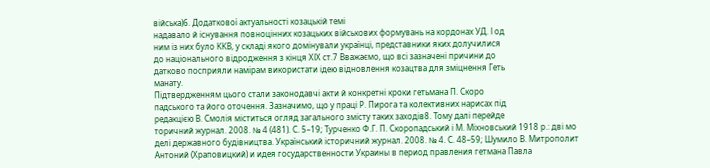війська)6. Додаткової актуальності козацькій темі
надавало й існування повноцінних козацьких військових формувань на кордонах УД. І од
ним із них було ККВ, у складі якого домінували українці, представники яких долучилися
до національного відродження з кінця ХІХ ст.7 Вважаємо, що всі зазначені причини до
датково посприяли намірам використати ідею відновлення козацтва для зміцнення Геть
манату.
Підтвердженням цього стали законодавчі акти й конкретні кроки гетьмана П. Скоро
падського та його оточення. Зазначимо, що у праці Р. Пирога та колективних нарисах під
редакцією В. Смолія міститься огляд загального змісту таких заходів8. Тому далі перейде
торичний журнал. 2008. № 4 (481). С. 5–19; Турченко Ф.Г. П. Скоропадський і М. Міхновський 1918 р.: дві мо
делі державного будівництва. Український історичний журнал. 2008. № 4. С. 48–59; Шумило В. Митрополит
Антоний (Храповицкий) и идея государственности Украины в период правления гетмана Павла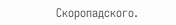Скоропадского.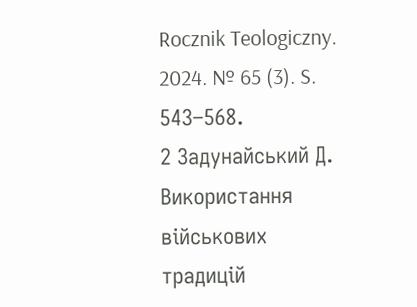Rocznik Teologiczny. 2024. № 65 (3). S. 543–568.
2 Задунайський Д. Використання військових традицій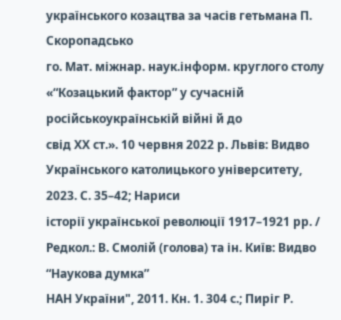українського козацтва за часів гетьмана П. Скоропадсько
го. Мат. міжнар. наук.інформ. круглого столу «“Козацький фактор” у сучасній російськоукраїнській війні й до
свід ХХ ст.». 10 червня 2022 р. Львів: Видво Українського католицького університету, 2023. С. 35–42; Нариси
історії української революції 1917–1921 рр. / Редкол.: В. Смолій (голова) та ін. Київ: Видво “Наукова думка”
НАН України", 2011. Кн. 1. 304 с.; Пиріг Р.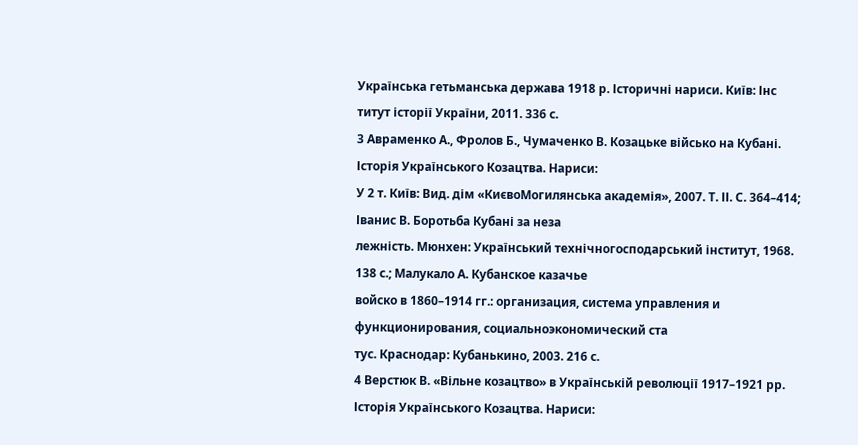Українська гетьманська держава 1918 р. Історичні нариси. Київ: Інс
титут історії України, 2011. 336 с.
3 Авраменко А., Фролов Б., Чумаченко В. Козацьке військо на Кубані. Історія Українського Козацтва. Нариси:
У 2 т. Київ: Вид. дім «КиєвоМогилянська академія», 2007. Т. ІІ. С. 364–414; Іванис В. Боротьба Кубані за неза
лежність. Мюнхен: Український технічногосподарський інститут, 1968. 138 с.; Малукало А. Кубанское казачье
войско в 1860–1914 гг.: организация, система управления и функционирования, социальноэкономический ста
тус. Краснодар: Кубанькино, 2003. 216 с.
4 Верстюк В. «Вільне козацтво» в Українській революції 1917–1921 рр. Історія Українського Козацтва. Нариси: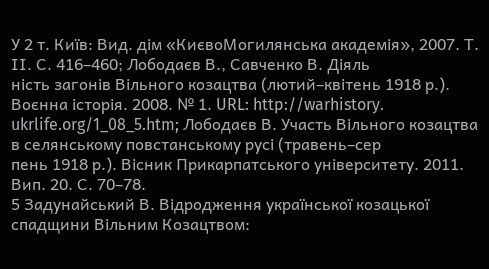У 2 т. Київ: Вид. дім «КиєвоМогилянська академія», 2007. Т. ІІ. С. 416–460; Лободаєв В., Савченко В. Діяль
ність загонів Вільного козацтва (лютий–квітень 1918 р.). Воєнна історія. 2008. № 1. URL: http://warhistory.
ukrlife.org/1_08_5.htm; Лободаєв В. Участь Вільного козацтва в селянському повстанському русі (травень–сер
пень 1918 р.). Вісник Прикарпатського університету. 2011. Вип. 20. С. 70–78.
5 Задунайський В. Відродження української козацької спадщини Вільним Козацтвом: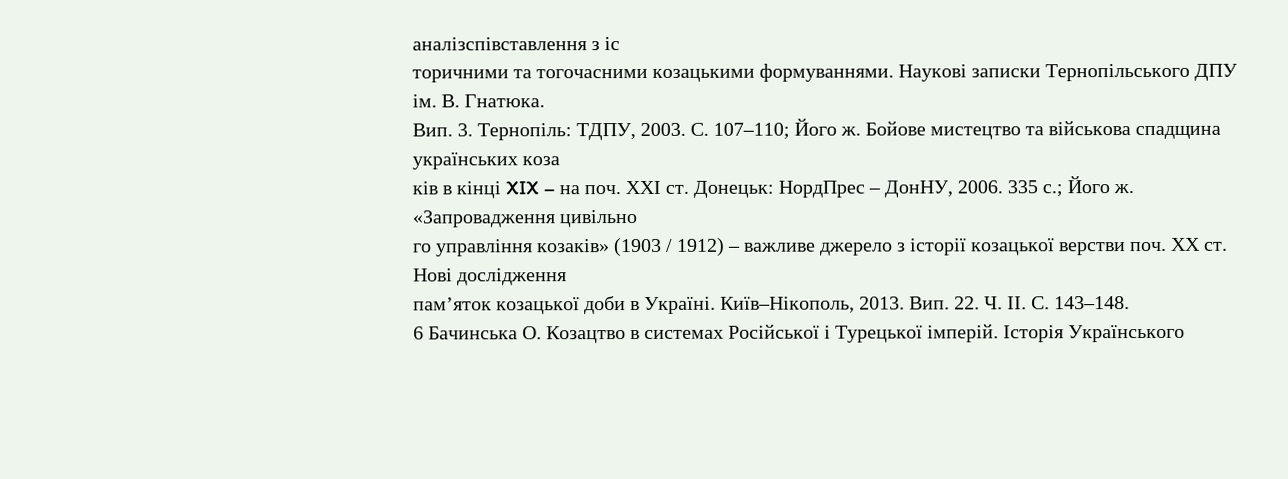аналізспівставлення з іс
торичними та тогочасними козацькими формуваннями. Наукові записки Тернопільського ДПУ ім. В. Гнатюка.
Вип. 3. Тернопіль: ТДПУ, 2003. С. 107–110; Його ж. Бойове мистецтво та військова спадщина українських коза
ків в кінці XIX – на поч. XXІ ст. Донецьк: НордПрес – ДонНУ, 2006. 335 с.; Його ж. «Запровадження цивільно
го управління козаків» (1903 / 1912) – важливе джерело з історії козацької верстви поч. ХХ ст. Нові дослідження
памʼяток козацької доби в Україні. Київ–Нікополь, 2013. Вип. 22. Ч. ІІ. С. 143–148.
6 Бачинська О. Козацтво в системах Російської і Турецької імперій. Історія Українського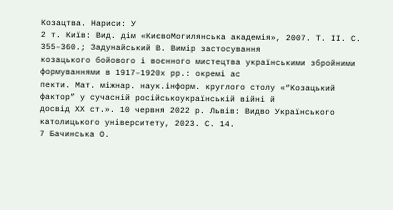Козацтва. Нариси: У
2 т. Київ: Вид. дім «КиєвоМогилянська академія», 2007. Т. ІІ. С. 355–360.; Задунайський В. Вимір застосування
козацького бойового і воєнного мистецтва українськими збройними формуваннями в 1917–1920х рр.: окремі ас
пекти. Мат. міжнар. наук.інформ. круглого столу «“Козацький фактор” у сучасній російськоукраїнській війні й
досвід ХХ ст.». 10 червня 2022 р. Львів: Видво Українського католицького університету, 2023. С. 14.
7 Бачинська О.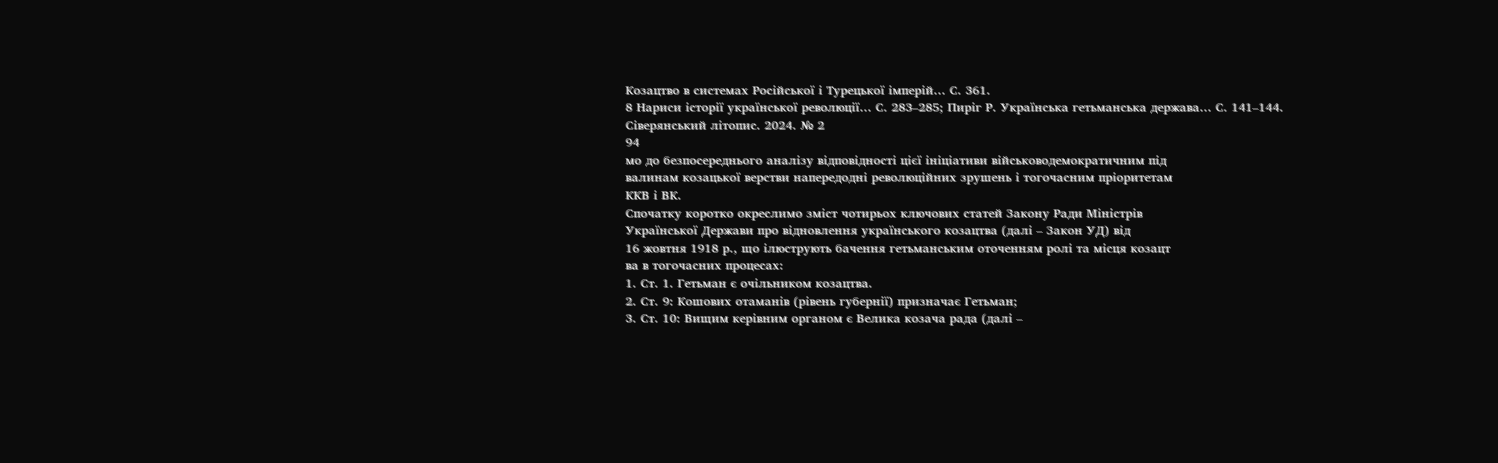Козацтво в системах Російської і Турецької імперій… С. 361.
8 Нариси історії української революції… С. 283–285; Пиріг Р. Українська гетьманська держава… С. 141–144.
Сіверянський літопис. 2024. № 2
94
мо до безпосереднього аналізу відповідності цієї ініціативи військоводемократичним під
валинам козацької верстви напередодні революційних зрушень і тогочасним пріоритетам
ККВ і ВК.
Спочатку коротко окреслимо зміст чотирьох ключових статей Закону Ради Міністрів
Української Держави про відновлення українського козацтва (далі – Закон УД) від
16 жовтня 1918 р., що ілюструють бачення гетьманським оточенням ролі та місця козацт
ва в тогочасних процесах:
1. Ст. 1. Гетьман є очільником козацтва.
2. Ст. 9: Кошових отаманів (рівень губернії) призначає Гетьман;
3. Ст. 10: Вищим керівним органом є Велика козача рада (далі –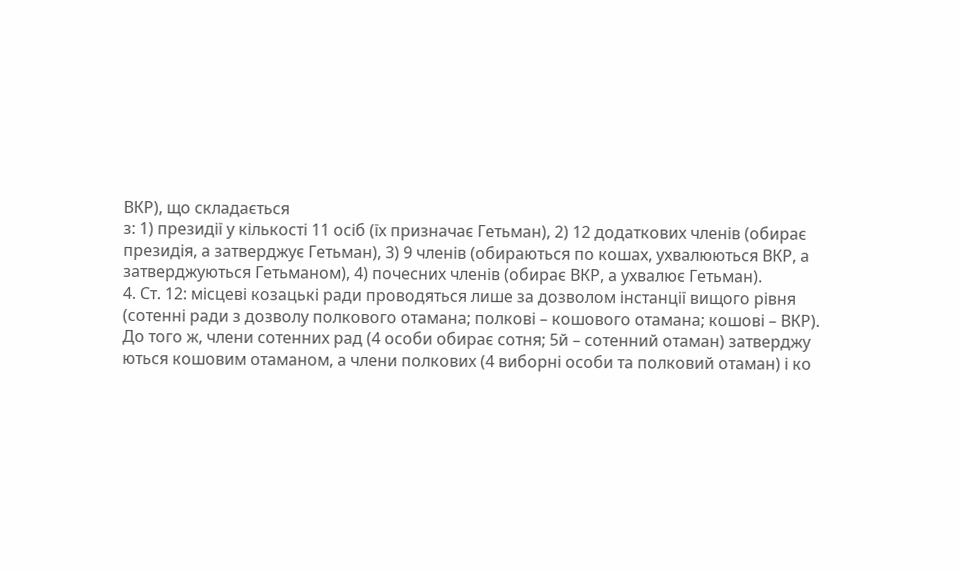ВКР), що складається
з: 1) президії у кількості 11 осіб (їх призначає Гетьман), 2) 12 додаткових членів (обирає
президія, а затверджує Гетьман), 3) 9 членів (обираються по кошах, ухвалюються ВКР, а
затверджуються Гетьманом), 4) почесних членів (обирає ВКР, а ухвалює Гетьман).
4. Ст. 12: місцеві козацькі ради проводяться лише за дозволом інстанції вищого рівня
(сотенні ради з дозволу полкового отамана; полкові – кошового отамана; кошові – ВКР).
До того ж, члени сотенних рад (4 особи обирає сотня; 5й – сотенний отаман) затверджу
ються кошовим отаманом, а члени полкових (4 виборні особи та полковий отаман) і ко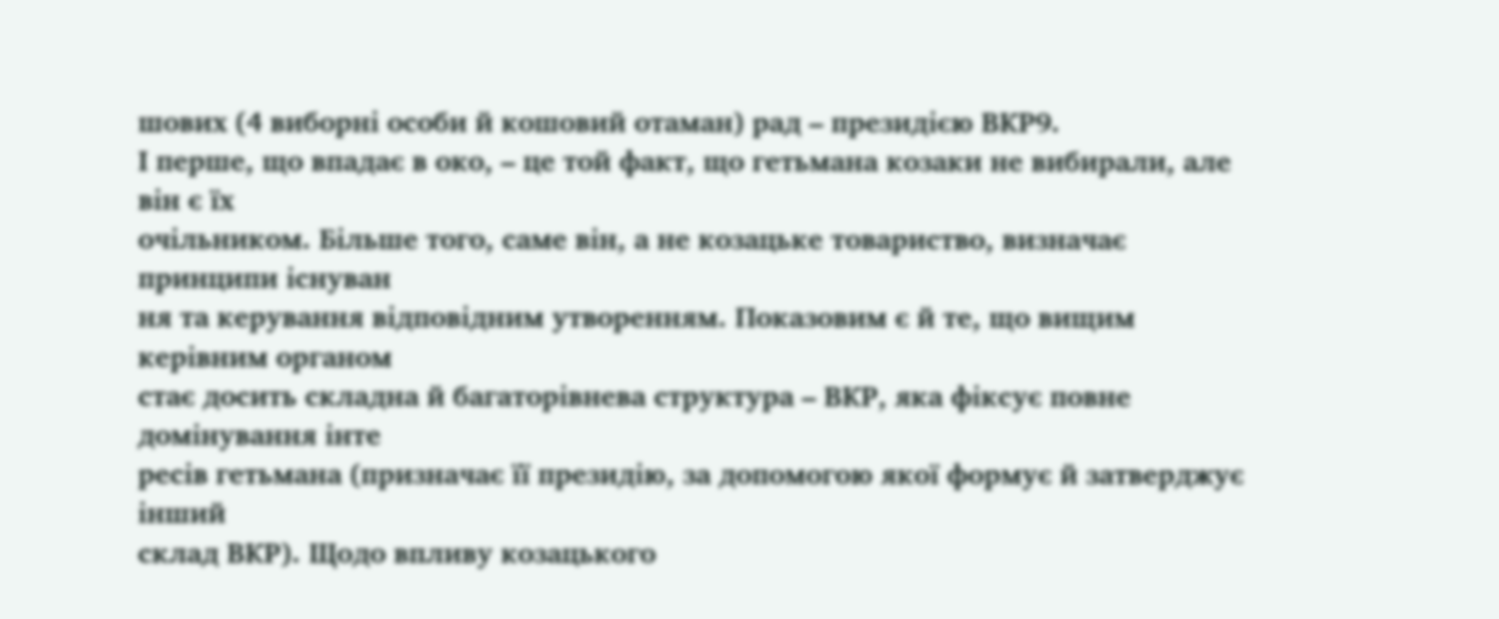шових (4 виборні особи й кошовий отаман) рад – президією ВКР9.
І перше, що впадає в око, – це той факт, що гетьмана козаки не вибирали, але він є їх
очільником. Більше того, саме він, а не козацьке товариство, визначає принципи існуван
ня та керування відповідним утворенням. Показовим є й те, що вищим керівним органом
стає досить складна й багаторівнева структура – ВКР, яка фіксує повне домінування інте
ресів гетьмана (призначає її президію, за допомогою якої формує й затверджує інший
склад ВКР). Щодо впливу козацького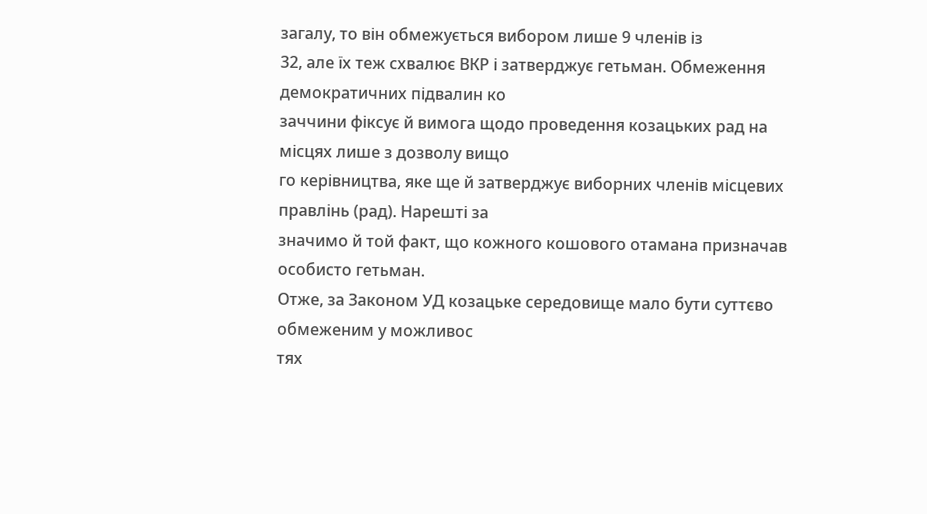загалу, то він обмежується вибором лише 9 членів із
32, але їх теж схвалює ВКР і затверджує гетьман. Обмеження демократичних підвалин ко
заччини фіксує й вимога щодо проведення козацьких рад на місцях лише з дозволу вищо
го керівництва, яке ще й затверджує виборних членів місцевих правлінь (рад). Нарешті за
значимо й той факт, що кожного кошового отамана призначав особисто гетьман.
Отже, за Законом УД козацьке середовище мало бути суттєво обмеженим у можливос
тях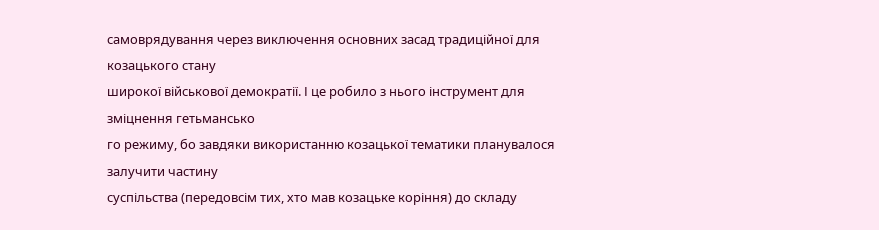самоврядування через виключення основних засад традиційної для козацького стану
широкої військової демократії. І це робило з нього інструмент для зміцнення гетьмансько
го режиму, бо завдяки використанню козацької тематики планувалося залучити частину
суспільства (передовсім тих, хто мав козацьке коріння) до складу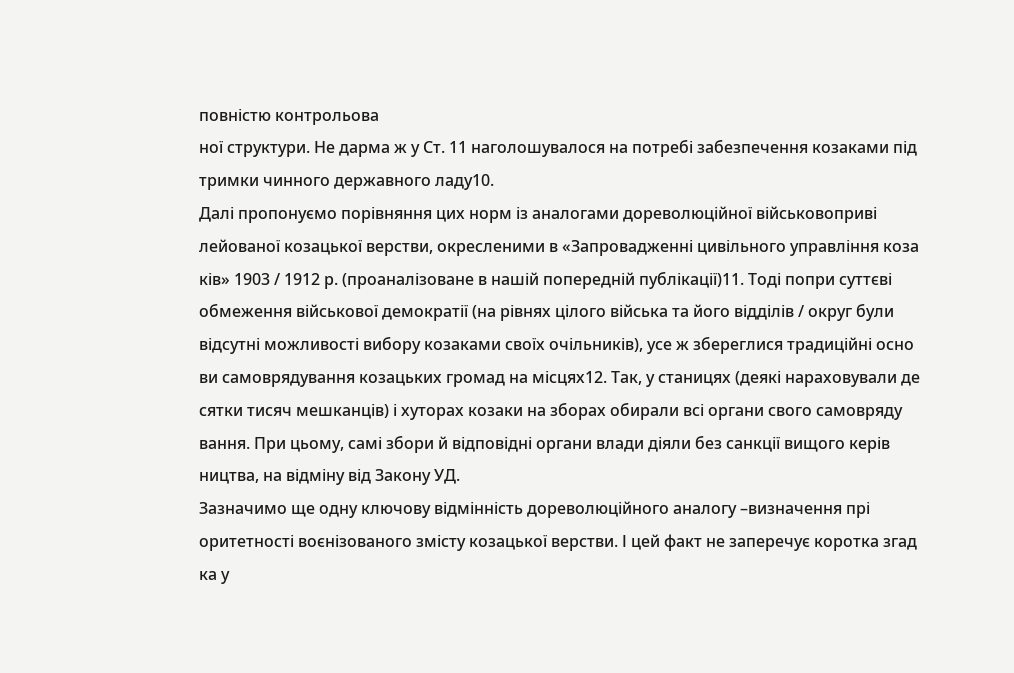повністю контрольова
ної структури. Не дарма ж у Ст. 11 наголошувалося на потребі забезпечення козаками під
тримки чинного державного ладу10.
Далі пропонуємо порівняння цих норм із аналогами дореволюційної військовоприві
лейованої козацької верстви, окресленими в «Запровадженні цивільного управління коза
ків» 1903 / 1912 р. (проаналізоване в нашій попередній публікації)11. Тоді попри суттєві
обмеження військової демократії (на рівнях цілого війська та його відділів / округ були
відсутні можливості вибору козаками своїх очільників), усе ж збереглися традиційні осно
ви самоврядування козацьких громад на місцях12. Так, у станицях (деякі нараховували де
сятки тисяч мешканців) і хуторах козаки на зборах обирали всі органи свого самовряду
вання. При цьому, самі збори й відповідні органи влади діяли без санкції вищого керів
ництва, на відміну від Закону УД.
Зазначимо ще одну ключову відмінність дореволюційного аналогу –визначення прі
оритетності воєнізованого змісту козацької верстви. І цей факт не заперечує коротка згад
ка у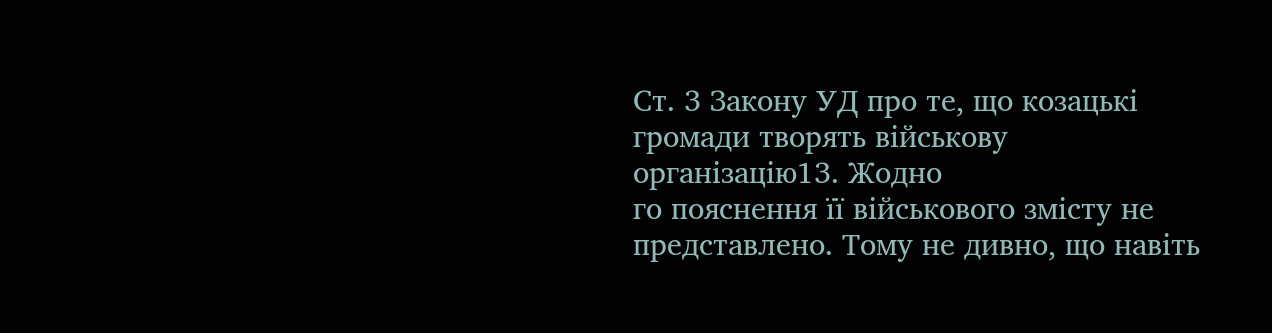Ст. 3 Закону УД про те, що козацькі громади творять військову організацію13. Жодно
го пояснення її військового змісту не представлено. Тому не дивно, що навіть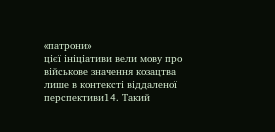«патрони»
цієї ініціативи вели мову про військове значення козацтва лише в контексті віддаленої
перспективи14. Такий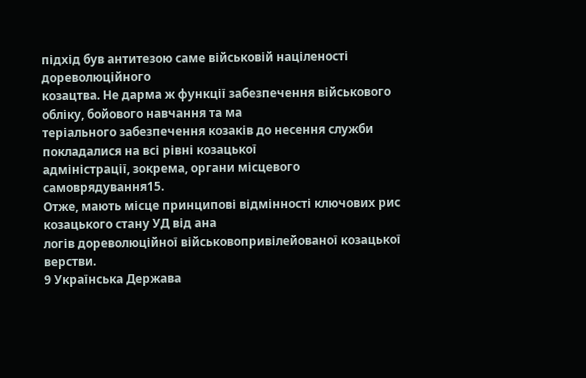підхід був антитезою саме військовій націленості дореволюційного
козацтва. Не дарма ж функції забезпечення військового обліку, бойового навчання та ма
теріального забезпечення козаків до несення служби покладалися на всі рівні козацької
адміністрації, зокрема, органи місцевого самоврядування15.
Отже, мають місце принципові відмінності ключових рис козацького стану УД від ана
логів дореволюційної військовопривілейованої козацької верстви.
9 Українська Держава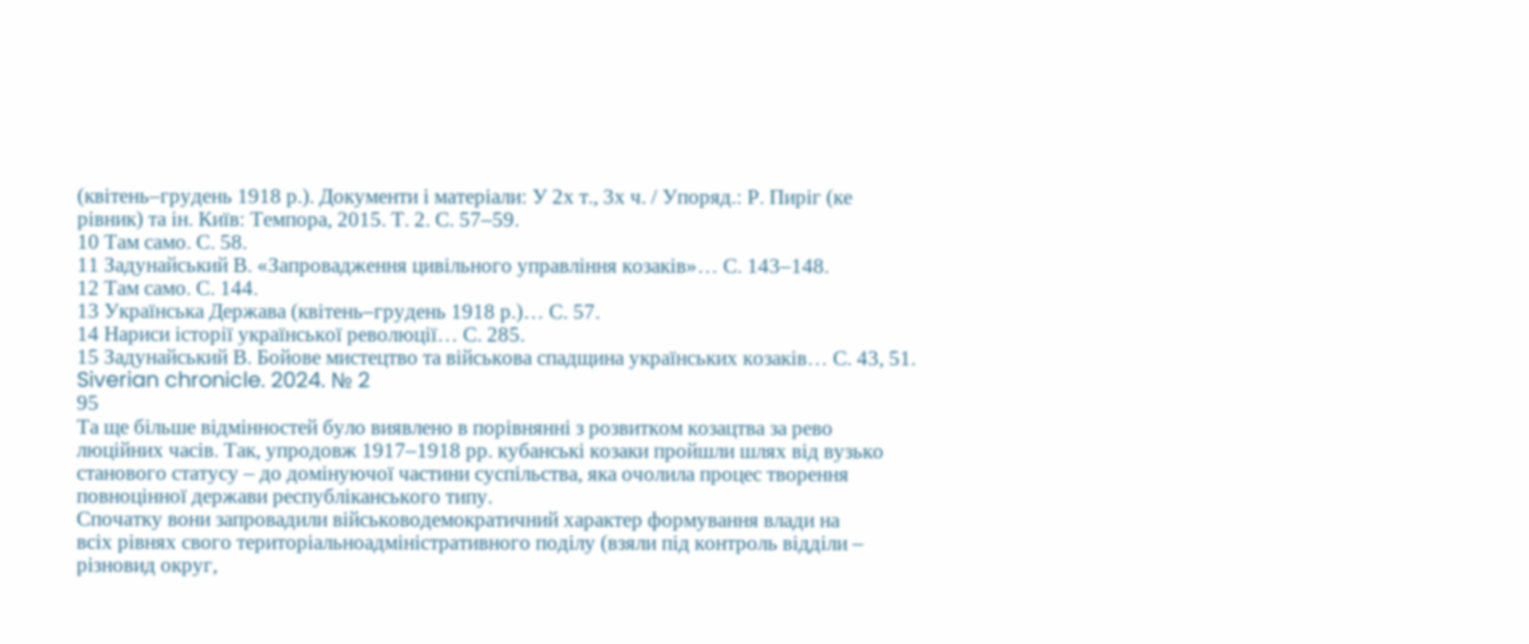(квітень–грудень 1918 р.). Документи і матеріали: У 2х т., 3х ч. / Упоряд.: Р. Пиріг (ке
рівник) та ін. Київ: Темпора, 2015. Т. 2. С. 57–59.
10 Там само. С. 58.
11 Задунайський В. «Запровадження цивільного управління козаків»… С. 143–148.
12 Там само. С. 144.
13 Українська Держава (квітень–грудень 1918 р.)… С. 57.
14 Нариси історії української революції… С. 285.
15 Задунайський В. Бойове мистецтво та військова спадщина українських козаків… С. 43, 51.
Siverian chronicle. 2024. № 2
95
Та ще більше відмінностей було виявлено в порівнянні з розвитком козацтва за рево
люційних часів. Так, упродовж 1917–1918 рр. кубанські козаки пройшли шлях від вузько
станового статусу – до домінуючої частини суспільства, яка очолила процес творення
повноцінної держави республіканського типу.
Спочатку вони запровадили військоводемократичний характер формування влади на
всіх рівнях свого територіальноадміністративного поділу (взяли під контроль відділи –
різновид округ,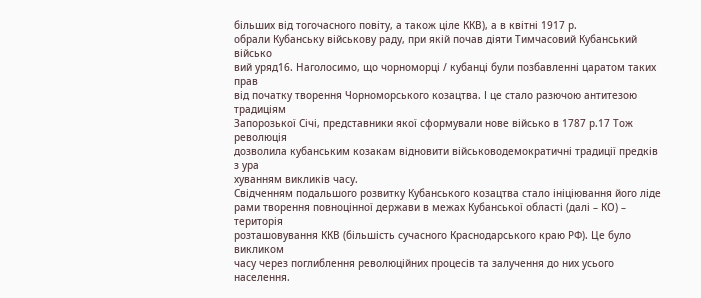більших від тогочасного повіту, а також ціле ККВ), а в квітні 1917 р.
обрали Кубанську військову раду, при якій почав діяти Тимчасовий Кубанський військо
вий уряд16. Наголосимо, що чорноморці / кубанці були позбавленні царатом таких прав
від початку творення Чорноморського козацтва. І це стало разючою антитезою традиціям
Запорозької Січі, представники якої сформували нове військо в 1787 р.17 Тож революція
дозволила кубанським козакам відновити військоводемократичні традиції предків з ура
хуванням викликів часу.
Свідченням подальшого розвитку Кубанського козацтва стало ініціювання його ліде
рами творення повноцінної держави в межах Кубанської області (далі – КО) – територія
розташовування ККВ (більшість сучасного Краснодарського краю РФ). Це було викликом
часу через поглиблення революційних процесів та залучення до них усього населення.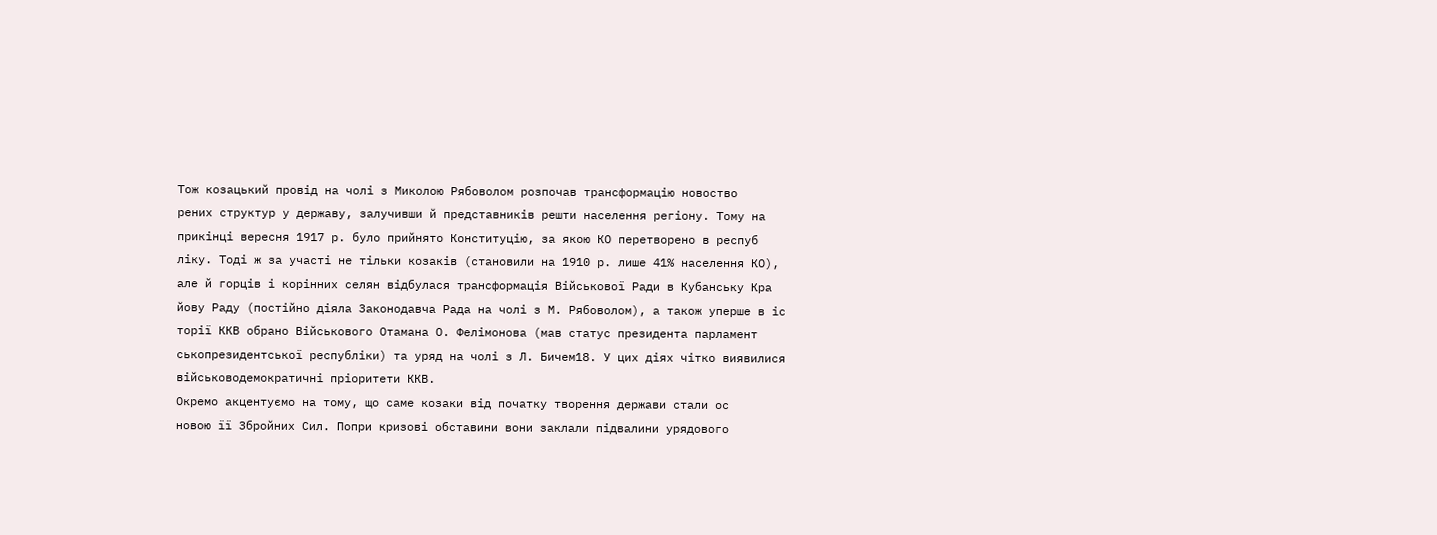Тож козацький провід на чолі з Миколою Рябоволом розпочав трансформацію новоство
рених структур у державу, залучивши й представників решти населення регіону. Тому на
прикінці вересня 1917 р. було прийнято Конституцію, за якою КО перетворено в респуб
ліку. Тоді ж за участі не тільки козаків (становили на 1910 р. лише 41% населення КО),
але й горців і корінних селян відбулася трансформація Військової Ради в Кубанську Кра
йову Раду (постійно діяла Законодавча Рада на чолі з М. Рябоволом), а також уперше в іс
торії ККВ обрано Військового Отамана О. Фелімонова (мав статус президента парламент
ськопрезидентської республіки) та уряд на чолі з Л. Бичем18. У цих діях чітко виявилися
військоводемократичні пріоритети ККВ.
Окремо акцентуємо на тому, що саме козаки від початку творення держави стали ос
новою її Збройних Сил. Попри кризові обставини вони заклали підвалини урядового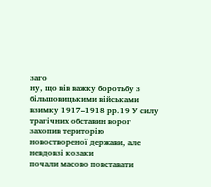заго
ну, що вів важку боротьбу з більшовицькими військами взимку 1917–1918 рр.19 У силу
трагічних обставин ворог захопив територію новоствореної держави, але невдовзі козаки
почали масово повставати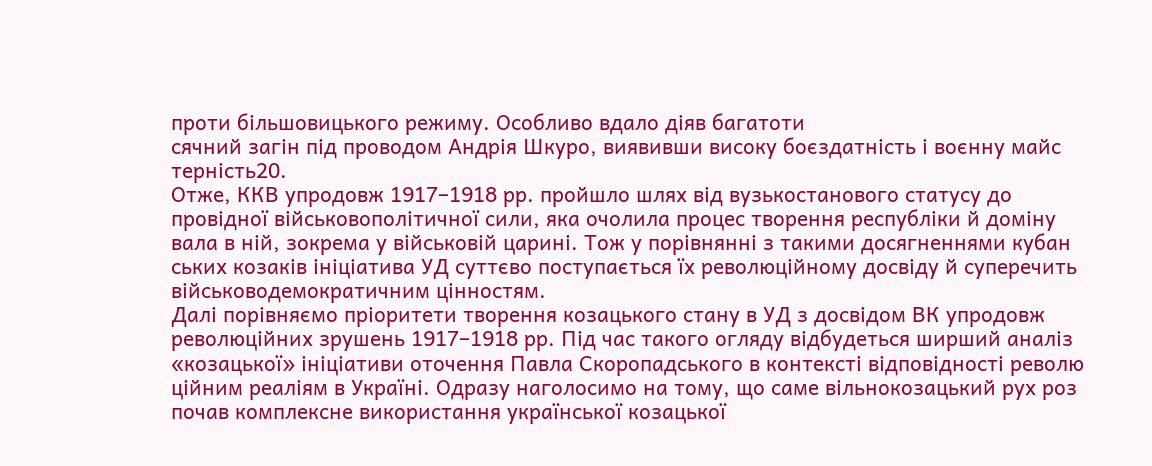проти більшовицького режиму. Особливо вдало діяв багатоти
сячний загін під проводом Андрія Шкуро, виявивши високу боєздатність і воєнну майс
терність20.
Отже, ККВ упродовж 1917–1918 рр. пройшло шлях від вузькостанового статусу до
провідної військовополітичної сили, яка очолила процес творення республіки й доміну
вала в ній, зокрема у військовій царині. Тож у порівнянні з такими досягненнями кубан
ських козаків ініціатива УД суттєво поступається їх революційному досвіду й суперечить
військоводемократичним цінностям.
Далі порівняємо пріоритети творення козацького стану в УД з досвідом ВК упродовж
революційних зрушень 1917–1918 рр. Під час такого огляду відбудеться ширший аналіз
«козацької» ініціативи оточення Павла Скоропадського в контексті відповідності револю
ційним реаліям в Україні. Одразу наголосимо на тому, що саме вільнокозацький рух роз
почав комплексне використання української козацької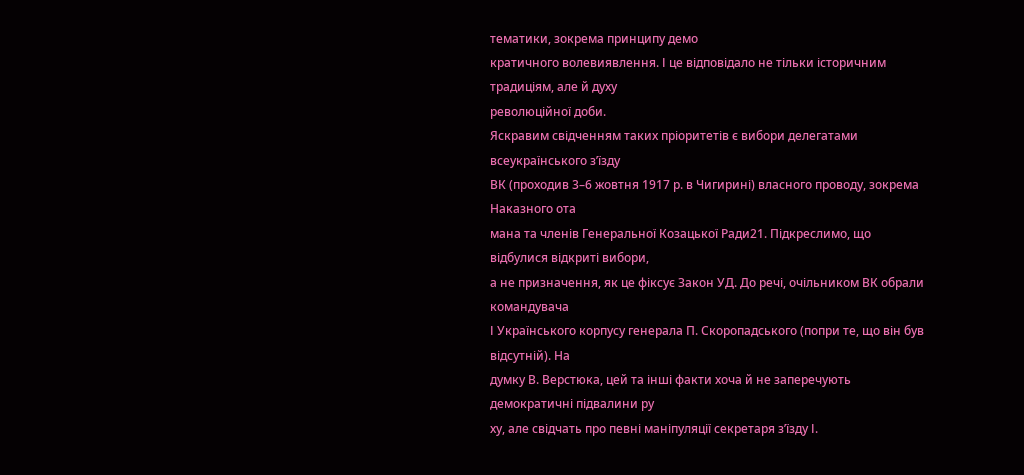тематики, зокрема принципу демо
кратичного волевиявлення. І це відповідало не тільки історичним традиціям, але й духу
революційної доби.
Яскравим свідченням таких пріоритетів є вибори делегатами всеукраїнського з’їзду
ВК (проходив 3–6 жовтня 1917 р. в Чигирині) власного проводу, зокрема Наказного ота
мана та членів Генеральної Козацької Ради21. Підкреслимо, що відбулися відкриті вибори,
а не призначення, як це фіксує Закон УД. До речі, очільником ВК обрали командувача
І Українського корпусу генерала П. Скоропадського (попри те, що він був відсутній). На
думку В. Верстюка, цей та інші факти хоча й не заперечують демократичні підвалини ру
ху, але свідчать про певні маніпуляції секретаря з’їзду І.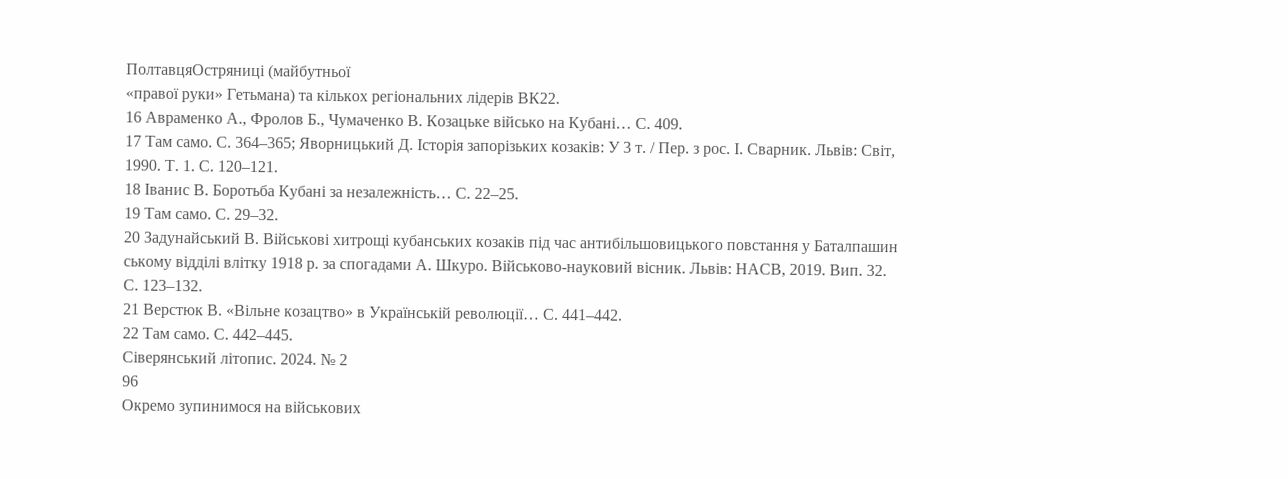ПолтавцяОстряниці (майбутньої
«правої руки» Гетьмана) та кількох регіональних лідерів ВК22.
16 Авраменко А., Фролов Б., Чумаченко В. Козацьке військо на Кубані… С. 409.
17 Там само. С. 364–365; Яворницький Д. Історія запорізьких козаків: У 3 т. / Пер. з рос. І. Сварник. Львів: Світ,
1990. Т. 1. С. 120–121.
18 Іванис В. Боротьба Кубані за незалежність… С. 22–25.
19 Там само. С. 29–32.
20 Задунайський В. Військові хитрощі кубанських козаків під час антибільшовицького повстання у Баталпашин
ському відділі влітку 1918 р. за спогадами А. Шкуро. Військово-науковий вісник. Львів: НАСВ, 2019. Вип. 32.
С. 123–132.
21 Верстюк В. «Вільне козацтво» в Українській революції… С. 441–442.
22 Там само. С. 442–445.
Сіверянський літопис. 2024. № 2
96
Окремо зупинимося на військових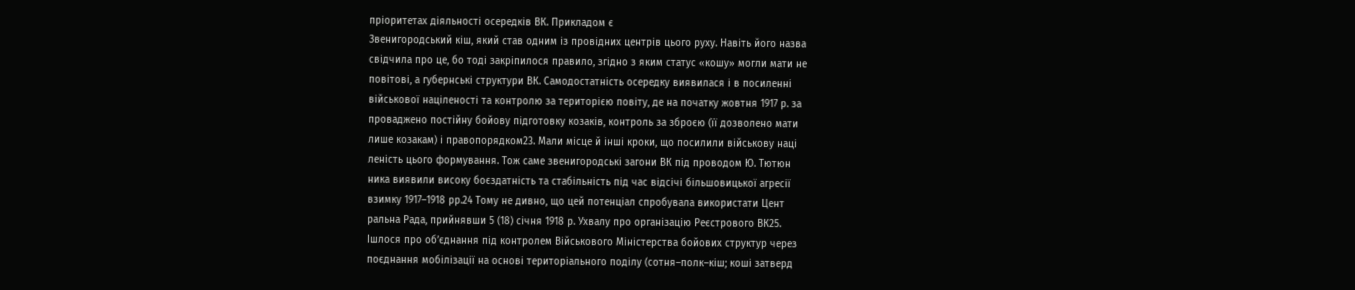пріоритетах діяльності осередків ВК. Прикладом є
Звенигородський кіш, який став одним із провідних центрів цього руху. Навіть його назва
свідчила про це, бо тоді закріпилося правило, згідно з яким статус «кошу» могли мати не
повітові, а губернські структури ВК. Самодостатність осередку виявилася і в посиленні
військової націленості та контролю за територією повіту, де на початку жовтня 1917 р. за
проваджено постійну бойову підготовку козаків, контроль за зброєю (її дозволено мати
лише козакам) і правопорядком23. Мали місце й інші кроки, що посилили військову наці
леність цього формування. Тож саме звенигородські загони ВК під проводом Ю. Тютюн
ника виявили високу боєздатність та стабільність під час відсічі більшовицької агресії
взимку 1917–1918 рр.24 Тому не дивно, що цей потенціал спробувала використати Цент
ральна Рада, прийнявши 5 (18) січня 1918 р. Ухвалу про організацію Реєстрового ВК25.
Ішлося про об’єднання під контролем Військового Міністерства бойових структур через
поєднання мобілізації на основі територіального поділу (сотня–полк–кіш; коші затверд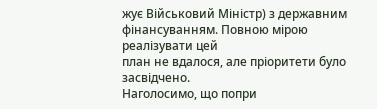жує Військовий Міністр) з державним фінансуванням. Повною мірою реалізувати цей
план не вдалося, але пріоритети було засвідчено.
Наголосимо, що попри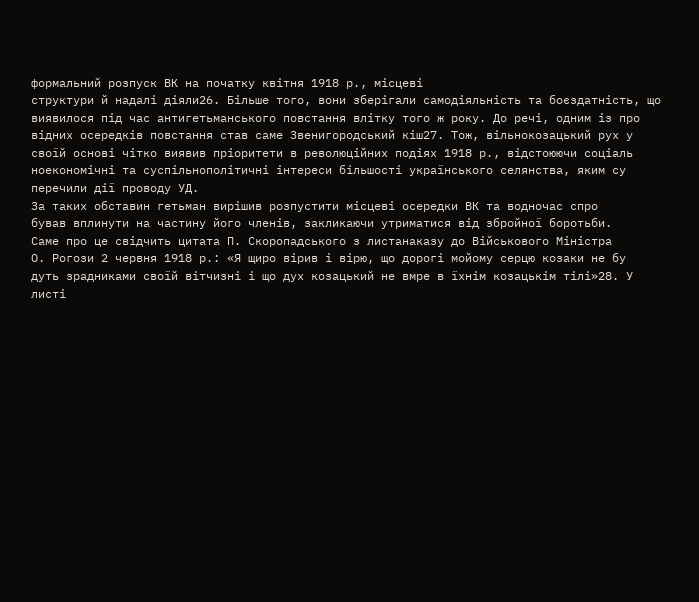формальний розпуск ВК на початку квітня 1918 р., місцеві
структури й надалі діяли26. Більше того, вони зберігали самодіяльність та боєздатність, що
виявилося під час антигетьманського повстання влітку того ж року. До речі, одним із про
відних осередків повстання став саме Звенигородський кіш27. Тож, вільнокозацький рух у
своїй основі чітко виявив пріоритети в революційних подіях 1918 р., відстоюючи соціаль
ноекономічні та суспільнополітичні інтереси більшості українського селянства, яким су
перечили дії проводу УД.
За таких обставин гетьман вирішив розпустити місцеві осередки ВК та водночас спро
бував вплинути на частину його членів, закликаючи утриматися від збройної боротьби.
Саме про це свідчить цитата П. Скоропадського з листанаказу до Військового Міністра
О. Рогози 2 червня 1918 р.: «Я щиро вірив і вірю, що дорогі мойому серцю козаки не бу
дуть зрадниками своїй вітчизні і що дух козацький не вмре в їхнім козацькім тілі»28. У
листі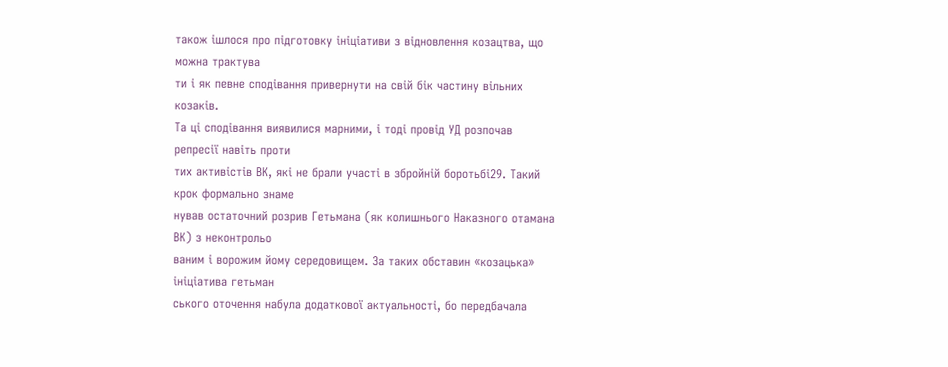також ішлося про підготовку ініціативи з відновлення козацтва, що можна трактува
ти і як певне сподівання привернути на свій бік частину вільних козаків.
Та ці сподівання виявилися марними, і тоді провід УД розпочав репресії навіть проти
тих активістів ВК, які не брали участі в збройній боротьбі29. Такий крок формально знаме
нував остаточний розрив Гетьмана (як колишнього Наказного отамана ВК) з неконтрольо
ваним і ворожим йому середовищем. За таких обставин «козацька» ініціатива гетьман
ського оточення набула додаткової актуальності, бо передбачала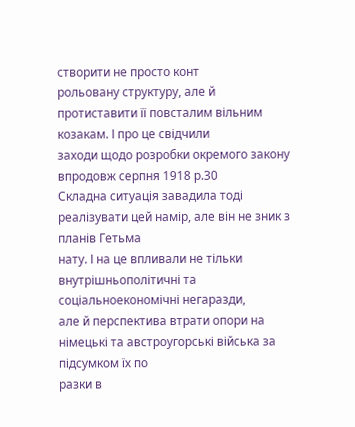створити не просто конт
рольовану структуру, але й протиставити її повсталим вільним козакам. І про це свідчили
заходи щодо розробки окремого закону впродовж серпня 1918 р.30
Складна ситуація завадила тоді реалізувати цей намір, але він не зник з планів Гетьма
нату. І на це впливали не тільки внутрішньополітичні та соціальноекономічні негаразди,
але й перспектива втрати опори на німецькі та австроугорські війська за підсумком їх по
разки в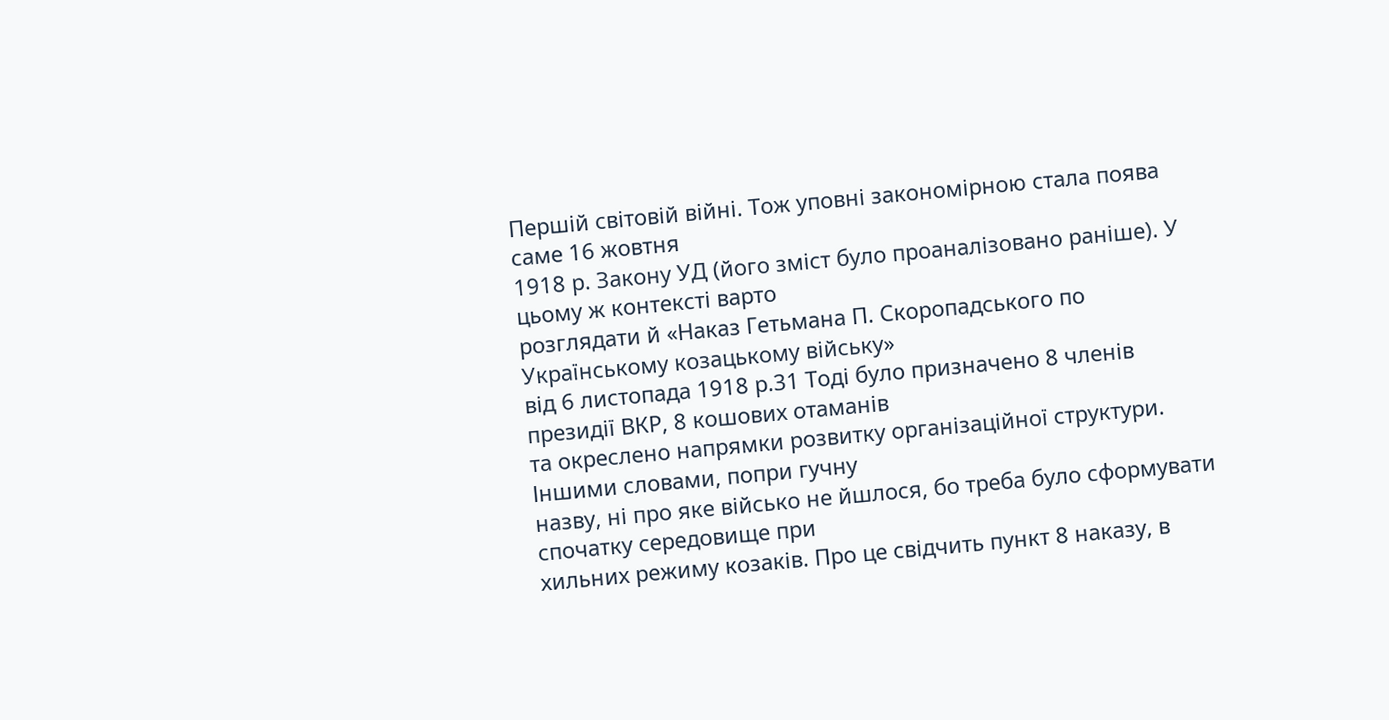Першій світовій війні. Тож уповні закономірною стала поява саме 16 жовтня
1918 р. Закону УД (його зміст було проаналізовано раніше). У цьому ж контексті варто
розглядати й «Наказ Гетьмана П. Скоропадського по Українському козацькому війську»
від 6 листопада 1918 р.31 Тоді було призначено 8 членів президії ВКР, 8 кошових отаманів
та окреслено напрямки розвитку організаційної структури. Іншими словами, попри гучну
назву, ні про яке військо не йшлося, бо треба було сформувати спочатку середовище при
хильних режиму козаків. Про це свідчить пункт 8 наказу, в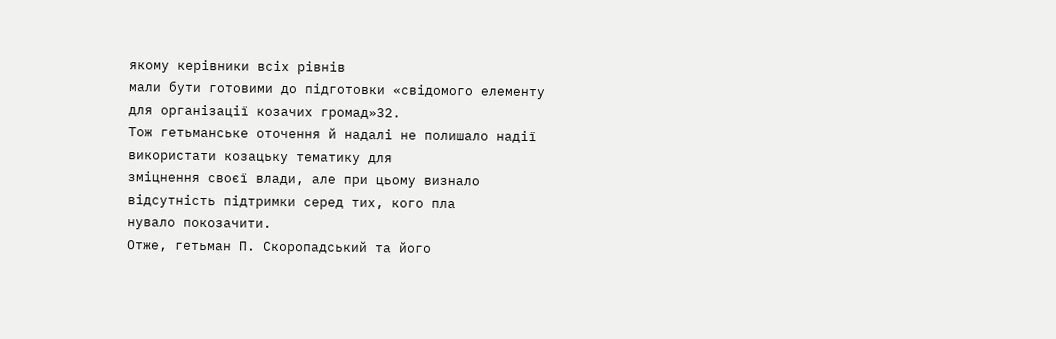якому керівники всіх рівнів
мали бути готовими до підготовки «свідомого елементу для організації козачих громад»32.
Тож гетьманське оточення й надалі не полишало надії використати козацьку тематику для
зміцнення своєї влади, але при цьому визнало відсутність підтримки серед тих, кого пла
нувало покозачити.
Отже, гетьман П. Скоропадський та його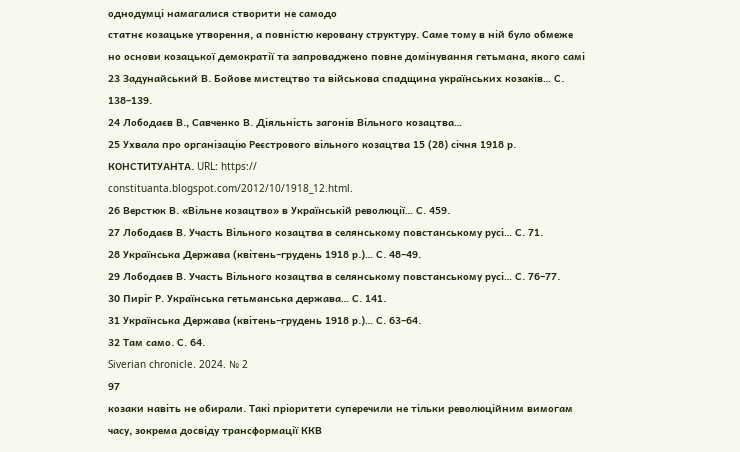однодумці намагалися створити не самодо
статнє козацьке утворення, а повністю керовану структуру. Саме тому в ній було обмеже
но основи козацької демократії та запроваджено повне домінування гетьмана, якого самі
23 Задунайський В. Бойове мистецтво та військова спадщина українських козаків… С. 138–139.
24 Лободаєв В., Савченко В. Діяльність загонів Вільного козацтва…
25 Ухвала про організацію Реєстрового вільного козацтва 15 (28) січня 1918 р. КОНСТИТУАНТА. URL: https://
constituanta.blogspot.com/2012/10/1918_12.html.
26 Верстюк В. «Вільне козацтво» в Українській революції… С. 459.
27 Лободаєв В. Участь Вільного козацтва в селянському повстанському русі… С. 71.
28 Українська Держава (квітень–грудень 1918 р.)… С. 48–49.
29 Лободаєв В. Участь Вільного козацтва в селянському повстанському русі… С. 76–77.
30 Пиріг Р. Українська гетьманська держава… С. 141.
31 Українська Держава (квітень–грудень 1918 р.)… С. 63–64.
32 Там само. С. 64.
Siverian chronicle. 2024. № 2
97
козаки навіть не обирали. Такі пріоритети суперечили не тільки революційним вимогам
часу, зокрема досвіду трансформації ККВ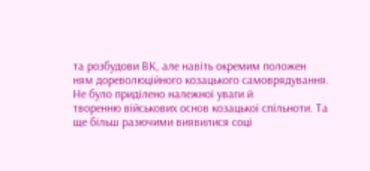та розбудови ВК, але навіть окремим положен
ням дореволюційного козацького самоврядування. Не було приділено належної уваги й
творенню військових основ козацької спільноти. Та ще більш разючими виявилися соці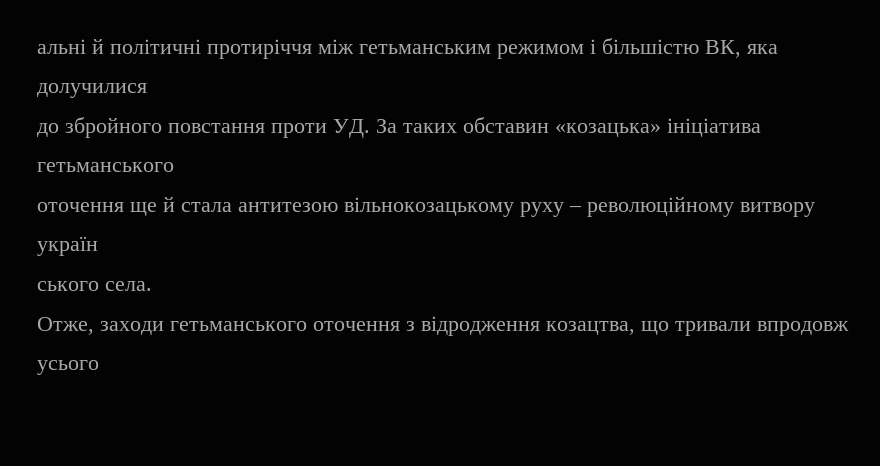альні й політичні протиріччя між гетьманським режимом і більшістю ВК, яка долучилися
до збройного повстання проти УД. За таких обставин «козацька» ініціатива гетьманського
оточення ще й стала антитезою вільнокозацькому руху – революційному витвору україн
ського села.
Отже, заходи гетьманського оточення з відродження козацтва, що тривали впродовж
усього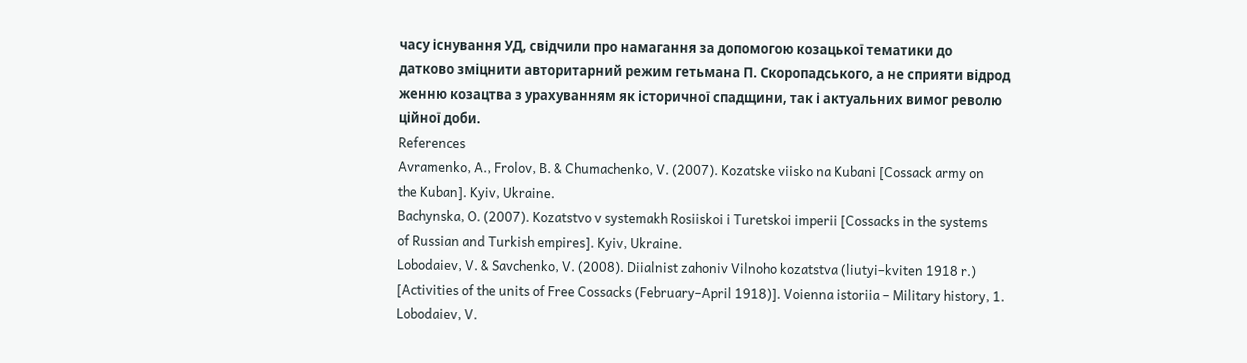часу існування УД, свідчили про намагання за допомогою козацької тематики до
датково зміцнити авторитарний режим гетьмана П. Скоропадського, а не сприяти відрод
женню козацтва з урахуванням як історичної спадщини, так і актуальних вимог револю
ційної доби.
References
Avramenko, A., Frolov, B. & Chumachenko, V. (2007). Kozatske viisko na Kubani [Cossack army on
the Kuban]. Kyiv, Ukraine.
Bachynska, O. (2007). Kozatstvo v systemakh Rosiiskoi i Turetskoi imperii [Cossacks in the systems
of Russian and Turkish empires]. Kyiv, Ukraine.
Lobodaiev, V. & Savchenko, V. (2008). Diialnist zahoniv Vilnoho kozatstva (liutyi–kviten 1918 r.)
[Activities of the units of Free Cossacks (February–April 1918)]. Voienna istoriia – Military history, 1.
Lobodaiev, V.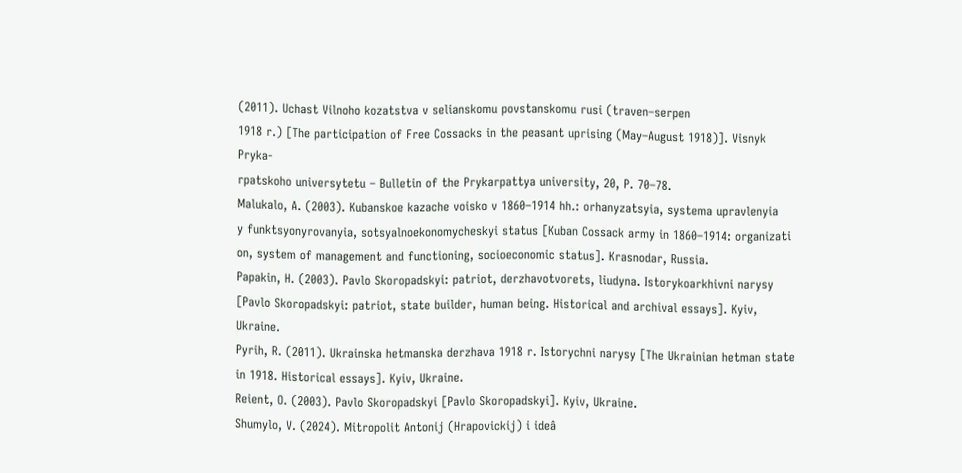(2011). Uchast Vilnoho kozatstva v selianskomu povstanskomu rusi (traven–serpen
1918 r.) [The participation of Free Cossacks in the peasant uprising (May–August 1918)]. Visnyk Pryka-
rpatskoho universytetu – Bulletin of the Prykarpattya university, 20, P. 70–78.
Malukalo, A. (2003). Kubanskoe kazache voisko v 1860–1914 hh.: orhanyzatsyia, systema upravlenyia
y funktsyonyrovanyia, sotsyalnoekonomycheskyi status [Kuban Cossack army in 1860–1914: organizati
on, system of management and functioning, socioeconomic status]. Krasnodar, Russia.
Papakin, H. (2003). Pavlo Skoropadskyi: patriot, derzhavotvorets, liudyna. Istorykoarkhivni narysy
[Pavlo Skoropadskyi: patriot, state builder, human being. Historical and archival essays]. Kyiv, Ukraine.
Pyrih, R. (2011). Ukrainska hetmanska derzhava 1918 r. Istorychni narysy [The Ukrainian hetman state
in 1918. Historical essays]. Kyiv, Ukraine.
Reient, O. (2003). Pavlo Skoropadskyi [Pavlo Skoropadskyi]. Kyiv, Ukraine.
Shumylo, V. (2024). Mitropolit Antonij (Hrapovickij) i ideâ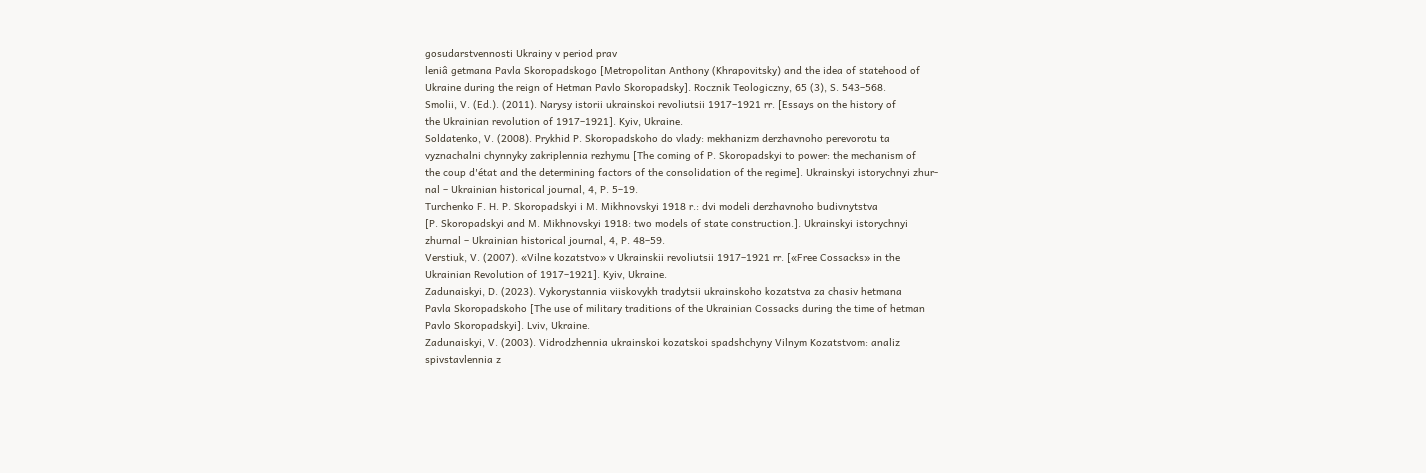gosudarstvennosti Ukrainy v period prav
leniâ getmana Pavla Skoropadskogo [Metropolitan Anthony (Khrapovitsky) and the idea of statehood of
Ukraine during the reign of Hetman Pavlo Skoropadsky]. Rocznik Teologiczny, 65 (3), S. 543–568.
Smolii, V. (Ed.). (2011). Narysy istorii ukrainskoi revoliutsii 1917–1921 rr. [Essays on the history of
the Ukrainian revolution of 1917–1921]. Kyiv, Ukraine.
Soldatenko, V. (2008). Prykhid P. Skoropadskoho do vlady: mekhanizm derzhavnoho perevorotu ta
vyznachalni chynnyky zakriplennia rezhymu [The coming of P. Skoropadskyi to power: the mechanism of
the coup d'état and the determining factors of the consolidation of the regime]. Ukrainskyi istorychnyi zhur-
nal – Ukrainian historical journal, 4, P. 5–19.
Turchenko F. H. P. Skoropadskyi i M. Mikhnovskyi 1918 r.: dvi modeli derzhavnoho budivnytstva
[P. Skoropadskyi and M. Mikhnovskyi 1918: two models of state construction.]. Ukrainskyi istorychnyi
zhurnal – Ukrainian historical journal, 4, P. 48–59.
Verstiuk, V. (2007). «Vilne kozatstvo» v Ukrainskii revoliutsii 1917–1921 rr. [«Free Cossacks» in the
Ukrainian Revolution of 1917–1921]. Kyiv, Ukraine.
Zadunaiskyi, D. (2023). Vykorystannia viiskovykh tradytsii ukrainskoho kozatstva za chasiv hetmana
Pavla Skoropadskoho [The use of military traditions of the Ukrainian Cossacks during the time of hetman
Pavlo Skoropadskyi]. Lviv, Ukraine.
Zadunaiskyi, V. (2003). Vidrodzhennia ukrainskoi kozatskoi spadshchyny Vilnym Kozatstvom: analiz
spivstavlennia z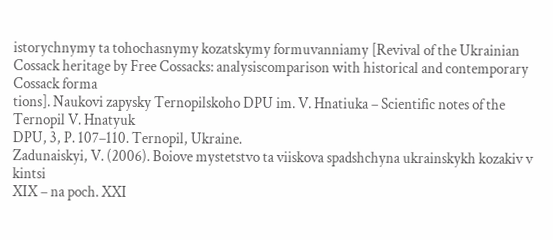istorychnymy ta tohochasnymy kozatskymy formuvanniamy [Revival of the Ukrainian
Cossack heritage by Free Cossacks: analysiscomparison with historical and contemporary Cossack forma
tions]. Naukovi zapysky Ternopilskoho DPU im. V. Hnatiuka – Scientific notes of the Ternopil V. Hnatyuk
DPU, 3, P. 107–110. Ternopil, Ukraine.
Zadunaiskyi, V. (2006). Boiove mystetstvo ta viiskova spadshchyna ukrainskykh kozakiv v kintsi
XIX – na poch. XXI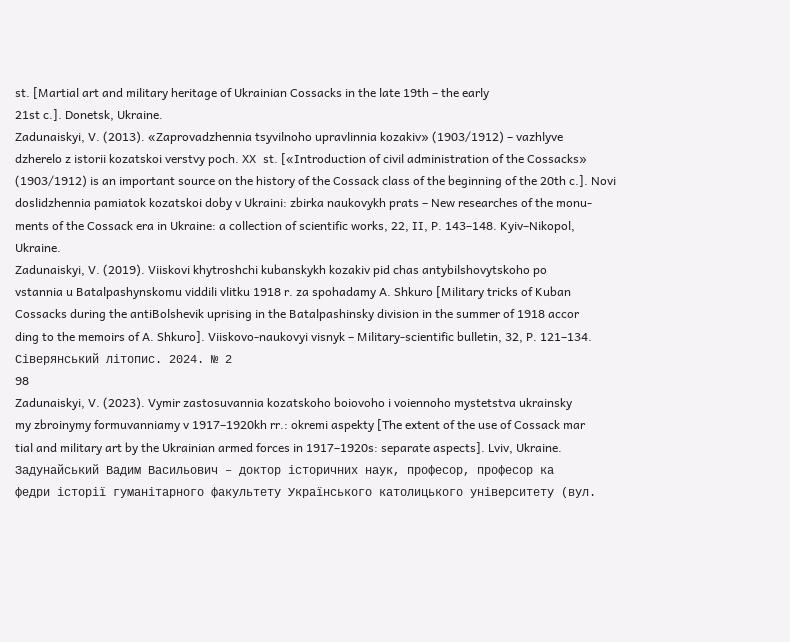st. [Martial art and military heritage of Ukrainian Cossacks in the late 19th – the early
21st c.]. Donetsk, Ukraine.
Zadunaiskyi, V. (2013). «Zaprovadzhennia tsyvilnoho upravlinnia kozakiv» (1903/1912) – vazhlyve
dzherelo z istorii kozatskoi verstvy poch. ХХ st. [«Introduction of civil administration of the Cossacks»
(1903/1912) is an important source on the history of the Cossack class of the beginning of the 20th c.]. Novi
doslidzhennia pamiatok kozatskoi doby v Ukraini: zbirka naukovykh prats – New researches of the monu-
ments of the Cossack era in Ukraine: a collection of scientific works, 22, II, P. 143–148. Kyiv–Nikopol,
Ukraine.
Zadunaiskyi, V. (2019). Viiskovi khytroshchi kubanskykh kozakiv pid chas antybilshovytskoho po
vstannia u Batalpashynskomu viddili vlitku 1918 r. za spohadamy A. Shkuro [Military tricks of Kuban
Cossacks during the antiBolshevik uprising in the Batalpashinsky division in the summer of 1918 accor
ding to the memoirs of A. Shkuro]. Viiskovo-naukovyi visnyk – Military-scientific bulletin, 32, P. 121–134.
Сіверянський літопис. 2024. № 2
98
Zadunaiskyi, V. (2023). Vymir zastosuvannia kozatskoho boiovoho i voiennoho mystetstva ukrainsky
my zbroinymy formuvanniamy v 1917–1920kh rr.: okremi aspekty [The extent of the use of Cossack mar
tial and military art by the Ukrainian armed forces in 1917–1920s: separate aspects]. Lviv, Ukraine.
Задунайський Вадим Васильович – доктор історичних наук, професор, професор ка
федри історії гуманітарного факультету Українського католицького університету (вул.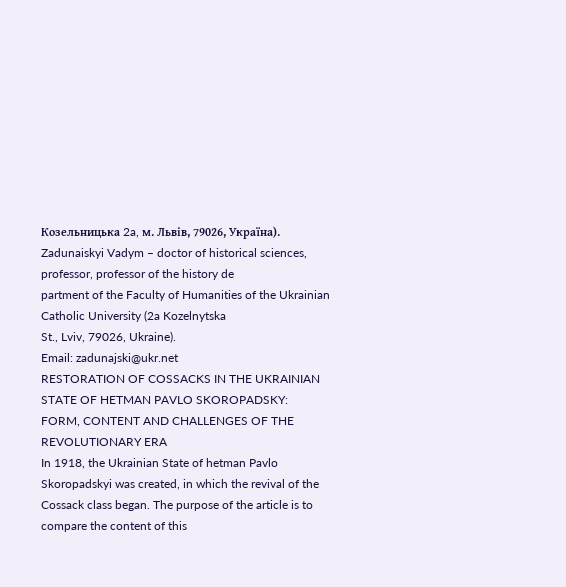Козельницька 2a, м. Львів, 79026, Україна).
Zadunaiskyi Vadym – doctor of historical sciences, professor, professor of the history de
partment of the Faculty of Humanities of the Ukrainian Catholic University (2a Kozelnytska
St., Lviv, 79026, Ukraine).
Email: zadunajski@ukr.net
RESTORATION OF COSSACKS IN THE UKRAINIAN STATE OF HETMAN PAVLO SKOROPADSKY:
FORM, CONTENT AND CHALLENGES OF THE REVOLUTIONARY ERA
In 1918, the Ukrainian State of hetman Pavlo Skoropadskyi was created, in which the revival of the
Cossack class began. The purpose of the article is to compare the content of this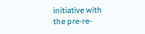initiative with the pre-re-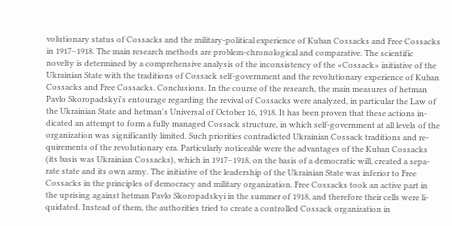volutionary status of Cossacks and the military-political experience of Kuban Cossacks and Free Cossacks
in 1917–1918. The main research methods are problem-chronological and comparative. The scientific
novelty is determined by a comprehensive analysis of the inconsistency of the «Cossack» initiative of the
Ukrainian State with the traditions of Cossack self-government and the revolutionary experience of Kuban
Cossacks and Free Cossacks. Conclusions. In the course of the research, the main measures of hetman
Pavlo Skoropadskyiʼs entourage regarding the revival of Cossacks were analyzed, in particular the Law of
the Ukrainian State and hetmanʼs Universal of October 16, 1918. It has been proven that these actions in-
dicated an attempt to form a fully managed Cossack structure, in which self-government at all levels of the
organization was significantly limited. Such priorities contradicted Ukrainian Cossack traditions and re-
quirements of the revolutionary era. Particularly noticeable were the advantages of the Kuban Cossacks
(its basis was Ukrainian Cossacks), which in 1917–1918, on the basis of a democratic will, created a sepa-
rate state and its own army. The initiative of the leadership of the Ukrainian State was inferior to Free
Cossacks in the principles of democracy and military organization. Free Cossacks took an active part in
the uprising against hetman Pavlo Skoropadskyi in the summer of 1918, and therefore their cells were li-
quidated. Instead of them, the authorities tried to create a controlled Cossack organization in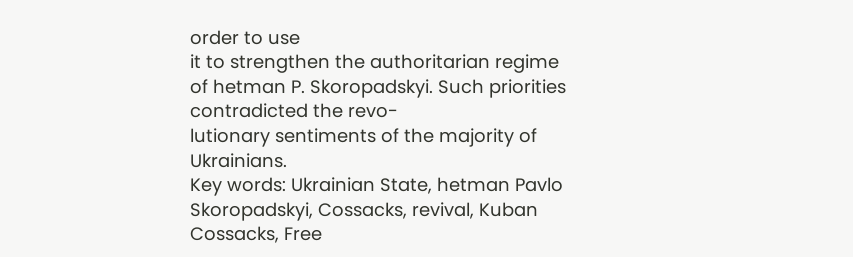order to use
it to strengthen the authoritarian regime of hetman P. Skoropadskyi. Such priorities contradicted the revo-
lutionary sentiments of the majority of Ukrainians.
Key words: Ukrainian State, hetman Pavlo Skoropadskyi, Cossacks, revival, Kuban Cossacks, Free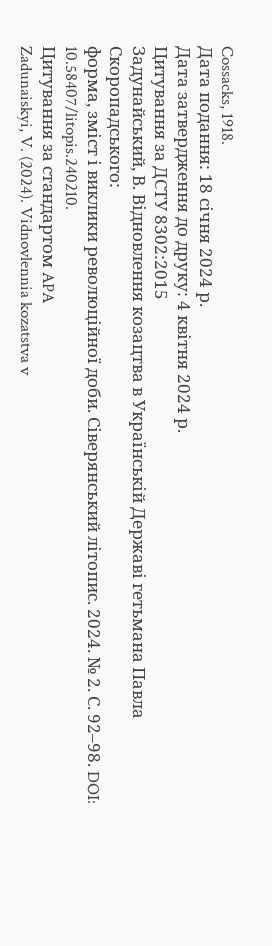Cossacks, 1918.
Дата подання: 18 січня 2024 р.
Дата затвердження до друку: 4 квітня 2024 р.
Цитування за ДСТУ 8302:2015
Задунайський, В. Відновлення козацтва в Українській Державі гетьмана Павла Скоропадського:
форма, зміст і виклики революційної доби. Сіверянський літопис. 2024. № 2. С. 92–98. DOI:
10.58407/litopis.240210.
Цитування за стандартом APA
Zadunaiskyi, V. (2024). Vidnovlennia kozatstva v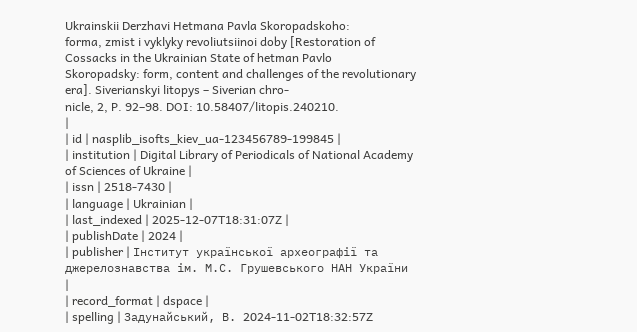Ukrainskii Derzhavi Hetmana Pavla Skoropadskoho:
forma, zmist i vyklyky revoliutsiinoi doby [Restoration of Cossacks in the Ukrainian State of hetman Pavlo
Skoropadsky: form, content and challenges of the revolutionary era]. Siverianskyi litopys – Siverian chro-
nicle, 2, P. 92–98. DOI: 10.58407/litopis.240210.
|
| id | nasplib_isofts_kiev_ua-123456789-199845 |
| institution | Digital Library of Periodicals of National Academy of Sciences of Ukraine |
| issn | 2518-7430 |
| language | Ukrainian |
| last_indexed | 2025-12-07T18:31:07Z |
| publishDate | 2024 |
| publisher | Інститут української археографії та джерелознавства ім. М.С. Грушевського НАН України |
| record_format | dspace |
| spelling | Задунайський, В. 2024-11-02T18:32:57Z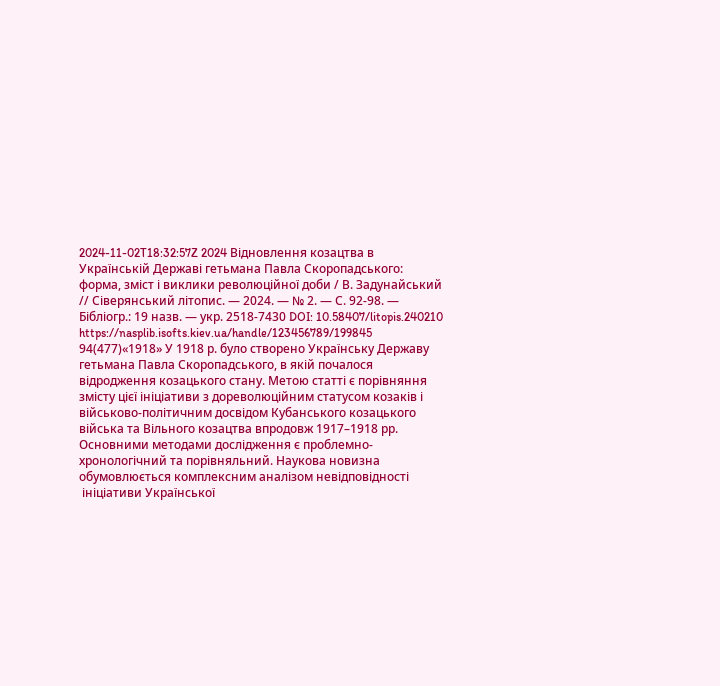2024-11-02T18:32:57Z 2024 Відновлення козацтва в Українській Державі гетьмана Павла Скоропадського: форма, зміст і виклики революційної доби / В. Задунайський // Сіверянський літопис. — 2024. — № 2. — С. 92-98. — Бібліогр.: 19 назв. — укр. 2518-7430 DOI: 10.58407/litopis.240210 https://nasplib.isofts.kiev.ua/handle/123456789/199845 94(477)«1918» У 1918 р. було створено Українську Державу гетьмана Павла Скоропадського, в якій почалося відродження козацького стану. Метою статті є порівняння змісту цієї ініціативи з дореволюційним статусом козаків і військово-політичним досвідом Кубанського козацького війська та Вільного козацтва впродовж 1917–1918 рр. Основними методами дослідження є проблемно-хронологічний та порівняльний. Наукова новизна обумовлюється комплексним аналізом невідповідності
 ініціативи Української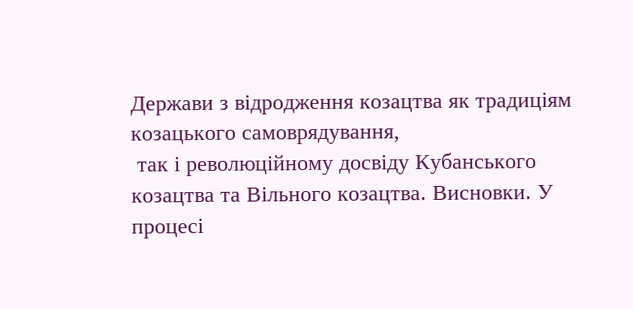Держави з відродження козацтва як традиціям козацького самоврядування,
 так і революційному досвіду Кубанського козацтва та Вільного козацтва. Висновки. У процесі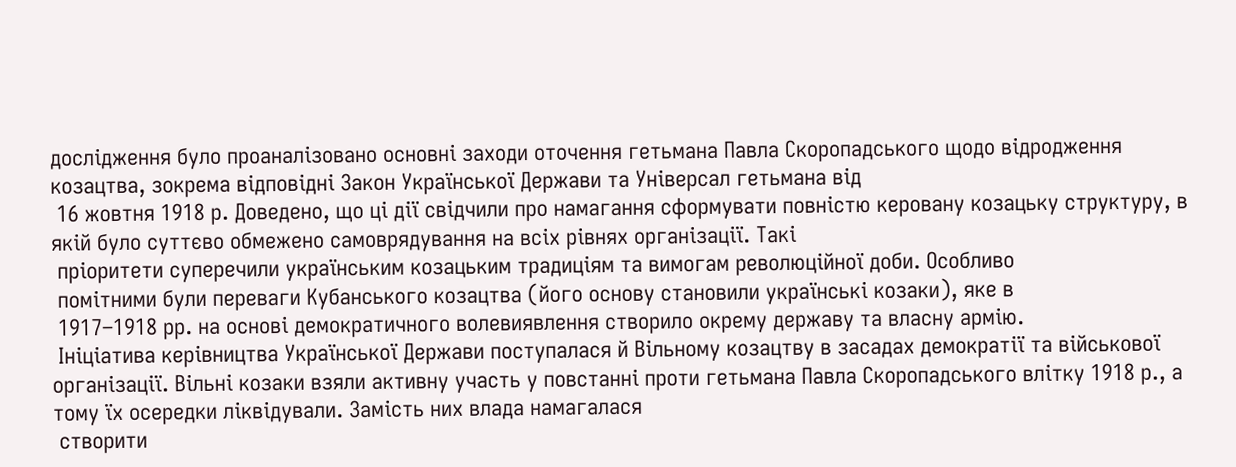дослідження було проаналізовано основні заходи оточення гетьмана Павла Скоропадського щодо відродження козацтва, зокрема відповідні Закон Української Держави та Універсал гетьмана від
 16 жовтня 1918 р. Доведено, що ці дії свідчили про намагання сформувати повністю керовану козацьку структуру, в якій було суттєво обмежено самоврядування на всіх рівнях організації. Такі
 пріоритети суперечили українським козацьким традиціям та вимогам революційної доби. Особливо
 помітними були переваги Кубанського козацтва (його основу становили українські козаки), яке в
 1917–1918 рр. на основі демократичного волевиявлення створило окрему державу та власну армію.
 Ініціатива керівництва Української Держави поступалася й Вільному козацтву в засадах демократії та військової організації. Вільні козаки взяли активну участь у повстанні проти гетьмана Павла Скоропадського влітку 1918 р., а тому їх осередки ліквідували. Замість них влада намагалася
 створити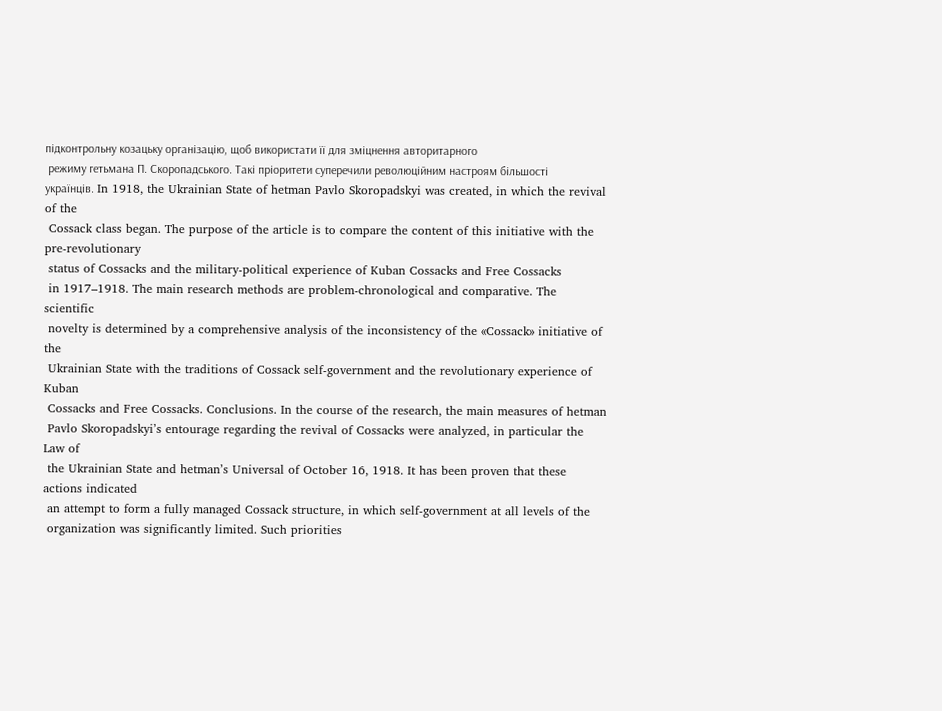підконтрольну козацьку організацію, щоб використати її для зміцнення авторитарного
 режиму гетьмана П. Скоропадського. Такі пріоритети суперечили революційним настроям більшості українців. In 1918, the Ukrainian State of hetman Pavlo Skoropadskyi was created, in which the revival of the
 Cossack class began. The purpose of the article is to compare the content of this initiative with the pre-revolutionary
 status of Cossacks and the military-political experience of Kuban Cossacks and Free Cossacks
 in 1917–1918. The main research methods are problem-chronological and comparative. The scientific
 novelty is determined by a comprehensive analysis of the inconsistency of the «Cossack» initiative of the
 Ukrainian State with the traditions of Cossack self-government and the revolutionary experience of Kuban
 Cossacks and Free Cossacks. Conclusions. In the course of the research, the main measures of hetman
 Pavlo Skoropadskyiʼs entourage regarding the revival of Cossacks were analyzed, in particular the Law of
 the Ukrainian State and hetmanʼs Universal of October 16, 1918. It has been proven that these actions indicated
 an attempt to form a fully managed Cossack structure, in which self-government at all levels of the
 organization was significantly limited. Such priorities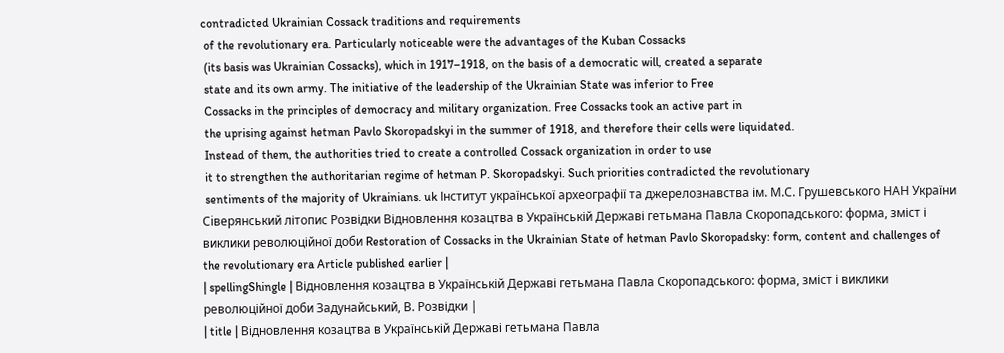contradicted Ukrainian Cossack traditions and requirements
 of the revolutionary era. Particularly noticeable were the advantages of the Kuban Cossacks
 (its basis was Ukrainian Cossacks), which in 1917–1918, on the basis of a democratic will, created a separate
 state and its own army. The initiative of the leadership of the Ukrainian State was inferior to Free
 Cossacks in the principles of democracy and military organization. Free Cossacks took an active part in
 the uprising against hetman Pavlo Skoropadskyi in the summer of 1918, and therefore their cells were liquidated.
 Instead of them, the authorities tried to create a controlled Cossack organization in order to use
 it to strengthen the authoritarian regime of hetman P. Skoropadskyi. Such priorities contradicted the revolutionary
 sentiments of the majority of Ukrainians. uk Інститут української археографії та джерелознавства ім. М.С. Грушевського НАН України Сiверянський літопис Розвідки Відновлення козацтва в Українській Державі гетьмана Павла Скоропадського: форма, зміст і виклики революційної доби Restoration of Cossacks in the Ukrainian State of hetman Pavlo Skoropadsky: form, content and challenges of the revolutionary era Article published earlier |
| spellingShingle | Відновлення козацтва в Українській Державі гетьмана Павла Скоропадського: форма, зміст і виклики революційної доби Задунайський, В. Розвідки |
| title | Відновлення козацтва в Українській Державі гетьмана Павла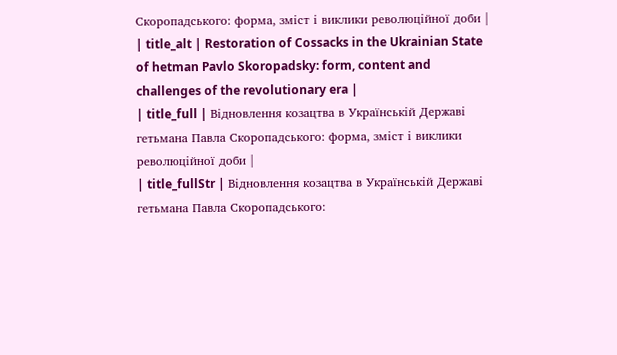Скоропадського: форма, зміст і виклики революційної доби |
| title_alt | Restoration of Cossacks in the Ukrainian State of hetman Pavlo Skoropadsky: form, content and challenges of the revolutionary era |
| title_full | Відновлення козацтва в Українській Державі гетьмана Павла Скоропадського: форма, зміст і виклики революційної доби |
| title_fullStr | Відновлення козацтва в Українській Державі гетьмана Павла Скоропадського: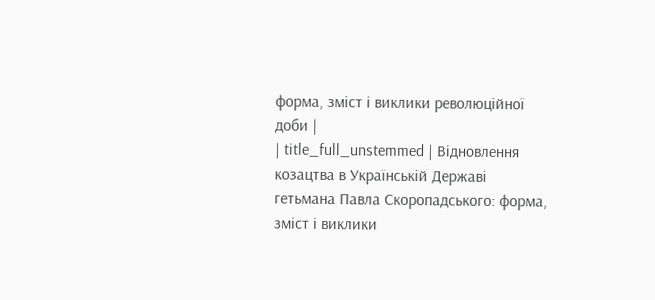форма, зміст і виклики революційної доби |
| title_full_unstemmed | Відновлення козацтва в Українській Державі гетьмана Павла Скоропадського: форма, зміст і виклики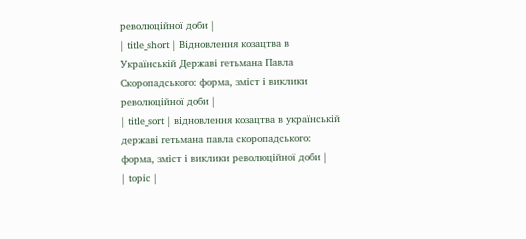революційної доби |
| title_short | Відновлення козацтва в Українській Державі гетьмана Павла Скоропадського: форма, зміст і виклики революційної доби |
| title_sort | відновлення козацтва в українській державі гетьмана павла скоропадського: форма, зміст і виклики революційної доби |
| topic |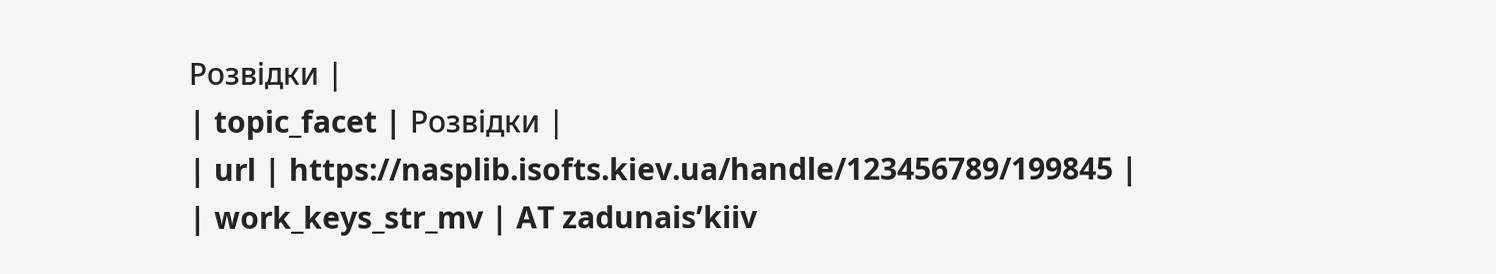Розвідки |
| topic_facet | Розвідки |
| url | https://nasplib.isofts.kiev.ua/handle/123456789/199845 |
| work_keys_str_mv | AT zadunaisʹkiiv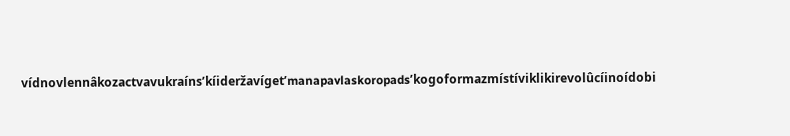vídnovlennâkozactvavukraínsʹkíideržavígetʹmanapavlaskoropadsʹkogoformazmístíviklikirevolûcíinoídobi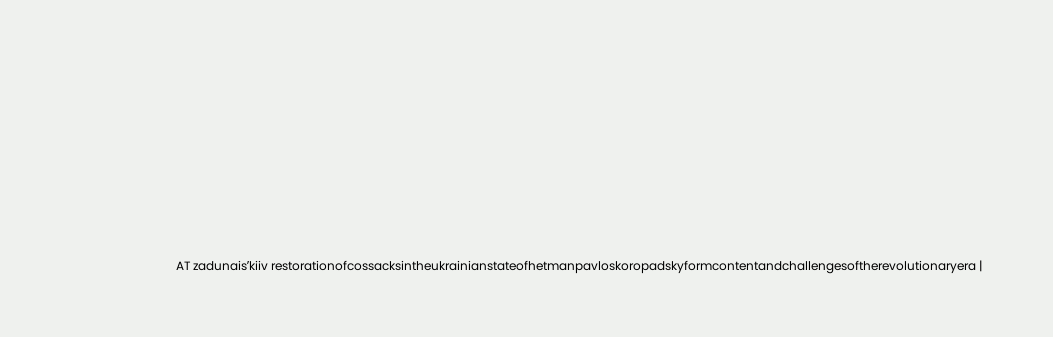AT zadunaisʹkiiv restorationofcossacksintheukrainianstateofhetmanpavloskoropadskyformcontentandchallengesoftherevolutionaryera |